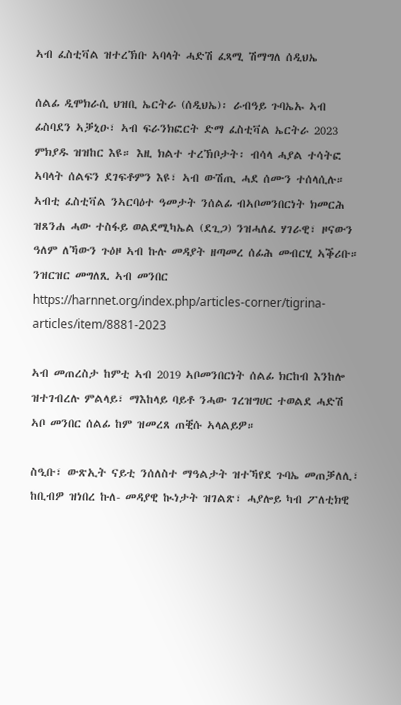ኣብ ፈስቲቫል ዝተረኽቡ ኣባላት ሓድሽ ፈጻሚ ሽማግለ ሰዲህኤ

ሰልፊ ዲሞክራሲ ህዝቢ ኤርትራ (ሰዲህኤ)፡ ራብዓይ ጉባኤኡ ኣብ ፊስባደን ኣቓኒዑ፣ ኣብ ፍራንክፎርት ድማ ፈስቲቫል ኤርትራ 2023 ምክያዱ ዝዝከር እዩ። እዚ ክልተ ተረኽቦታት፡ ብሳላ ሓያል ተሳትፎ ኣባላት ሰልፍን ደገፍቶምን እዩ፣ ኣብ ውሽጢ ሓደ ሰሙን ተሰላሲሉ። ኣብቲ ፈስቲቫል ንኣርባዕተ ዓመታት ንሰልፊ ብኣቦመንበርነት ክመርሕ ዝጸንሐ ሓው ተስፋይ ወልደሚካኤል (ደጊጋ) ንዝሓለፈ ሃገራዊ፣ ዞናውን ዓለም ለኻውን ጉዕዞ ኣብ ኩሉ መዳያት ዘጣመረ ሰፊሕ መብርሂ ኣቕሪቡ። ንዝርዝር መግለጺ ኣብ መንበር https://harnnet.org/index.php/articles-corner/tigrina-articles/item/8881-2023

ኣብ መጠረስታ ከምቲ ኣብ 2019 ኣቦመንበርነት ሰልፊ ክርከብ እንከሎ ዝተገብረሉ ምልላይ፣ ማእከላይ ባይቶ ንሓው ገረዝግሀር ተወልደ ሓድሽ ኣቦ መንበር ሰልፊ ከም ዝመረጸ ጠቒሱ ኣላልይዎ።

ስዒቡ፣ ውጽኢት ናይቲ ንሰለስተ ማዓልታት ዝተኻየደ ጉባኤ መጠቓለሊ፣ ከቢብዎ ዝነበረ ኩለ- መዳያዊ ኲነታት ዝገልጽ፣ ሓያሎይ ካብ ፖለቲክዊ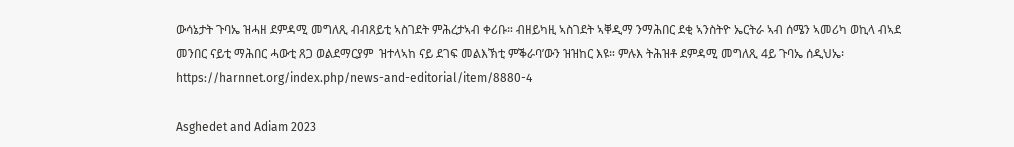ውሳኔታት ጉባኤ ዝሓዘ ደምዳሚ መግለጺ ብብጸይቲ ኣስገደት ምሕረታኣብ ቀሪቡ። ብዘይካዚ ኣስገደት ኣቐዲማ ንማሕበር ደቂ ኣንስትዮ ኤርትራ ኣብ ሰሜን ኣመሪካ ወኪላ ብኣደ መንበር ናይቲ ማሕበር ሓውቲ ጸጋ ወልደማርያም  ዝተላኣከ ናይ ደገፍ መልእኽቲ ምቕራባ’ውን ዝዝከር እዩ። ምሉእ ትሕዝቶ ደምዳሚ መግለጺ 4ይ ጉባኤ ሰዲህኤ፡ https://harnnet.org/index.php/news-and-editorial/item/8880-4

Asghedet and Adiam 2023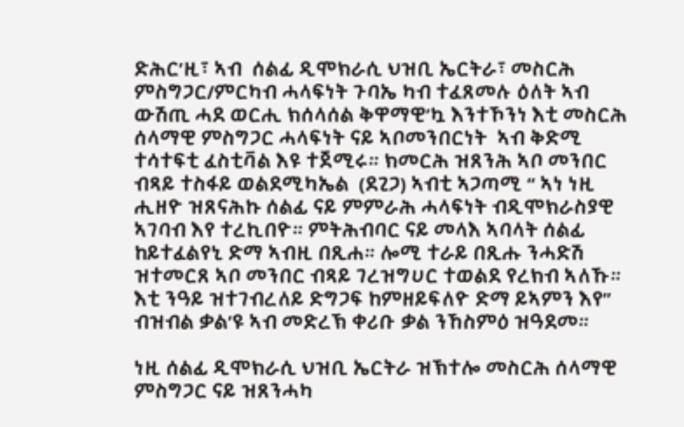ድሕር’ዚ፣ ኣብ  ሰልፊ ዲሞክራሲ ህዝቢ ኤርትራ፣ መስርሕ ምስግጋር/ምርካብ ሓላፍነት ጉባኤ ካብ ተፈጸመሉ ዕለት ኣብ ውሽጢ ሓደ ወርሒ ክሰላሰል ቅዋማዊ’ኳ እንተኾንነ እቲ መስርሕ ሰላማዊ ምስግጋር ሓላፍነት ናይ ኣቦመንበርነት  ኣብ ቅድሚ ተሳተፍቲ ፈስቲቫል እዩ ተጀሚሩ። ክመርሕ ዝጸንሕ ኣቦ መንበር ብጻይ ተስፋይ ወልደሚካኤል  (ደጊጋ) ኣብቲ ኣጋጣሚ “ ኣነ ነዚ ሒዘዮ ዝጸናሕኩ ሰልፊ ናይ ምምራሕ ሓላፍነት ብዲሞክራስያዊ ኣገባብ እየ ተረኪበዮ። ምትሕብባር ናይ መላእ ኣባላት ሰልፊ ከይተፈልየኒ ድማ ኣብዚ በጺሐ። ሎሚ ተራይ በጺሑ ንሓድሽ ዝተመርጸ ኣቦ መንበር ብጻይ ገረዝግሀር ተወልደ የረክብ ኣለኹ። እቲ ንዓይ ዝተገብረለይ ድግጋፍ ከምዘይፍለዮ ድማ ይኣምን እየ” ብዝብል ቃል’ዩ ኣብ መድረኽ ቀሪቡ ቃል ንኸስምዕ ዝዓደመ።

ነዚ ሰልፊ ዲሞክራሲ ህዝቢ ኤርትራ ዝኽተሎ መስርሕ ሰላማዊ ምስግጋር ናይ ዝጸንሓካ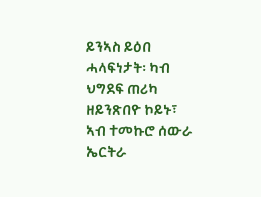ይንኣስ ይዕበ ሓላፍነታት፡ ካብ ህግደፍ ጠሪካ ዘይንጽበዮ ኮይኑ፣ ኣብ ተመኩሮ ሰውራ ኤርትራ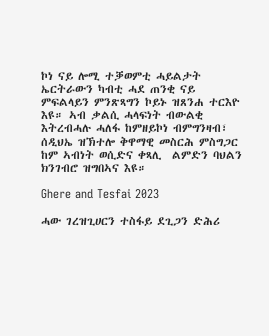ኮነ ናይ ሎሚ ተቓወምቲ ሓይልታት ኤርትራውን ካብቲ ሓደ ጠንቂ ናይ ምፍልላይን ምንጽጻግን ኮይኑ ዝጸንሐ ተርእዮ እዩ። ኣብ ቃልሲ ሓላፍነት ብውልቂ እትረብሓሉ ሓለፋ ከምዘይኮነ ብምግንዛብ፣ ሰዲህኤ ዝኽተሎ ቅዋማዊ መስርሕ ምስግጋር ከም ኣብነት ወሲድና ቀጻሊ  ልምድን ባህልን ክንገብሮ ዝግበኣና እዩ።

Ghere and Tesfai 2023

ሓው ገረዝጊሀርን ተስፋይ ደጊጋን ድሕሪ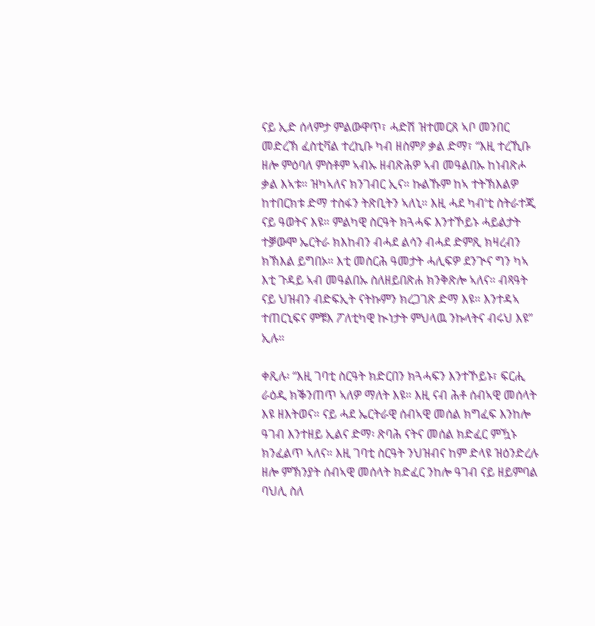ናይ ኢድ ሰላምታ ምልውዋጥ፣ ሓድሽ ዝተመርጸ ኣቦ መንበር መድረኽ ፈስቲቫል ተረኪቡ ካብ ዘስምዖ ቃል ድማ፣ “እዚ ተረኺቡ ዘሎ ምዕባለ ምስቶም ኣብኡ ዘብጽሕዎ ኣብ መዓልበኡ ከነብጽሖ ቃል እኣቱ። ዝካኣለና ክንገብር ኢና። ኩልኹም ከኣ ተትኽእልዎ ከተበርክቱ ድማ ተስፋን ትጽቢትን ኣለኒ። እዚ ሓደ ካብ’ቲ ስትራተጂ ናይ ዓወትና እዩ። ምልካዊ ስርዓት ክጓሓፍ እንተኾይኑ ሓይልታት ተቓውሞ ኤርትራ ክእከብን ብሓደ ልሳን ብሓደ ድምጺ ክዛረብን ክኽእል ይግበኦ። እቲ መስርሕ ዓመታት ሓሊፍዎ ደንጒና ግን ካኣ እቲ ጉዳይ ኣብ መዓልበኡ ስለዘይበጽሐ ክንቅጽሎ ኣለና። ብጻዓት ናይ ህዝብን ብድፍኢት ናትኩምን ክረጋገጽ ድማ እዩ። እንተዳኣ ተጠርኒፍና ምቹእ ፖለቲካዊ ኲነታት ምህላዉ ንኩላትና ብሩህ እዩ” ኢሉ።

ቀጺሉ፡ “እዚ ገባቲ ስርዓት ክድርበን ክጓሓፍን እንተኾይኑ፣ ፍርሒ ራዕዲ ክቕንጠጥ ኣለዎ ማለት እዩ። እዚ ናብ ሕቶ ሰብኣዊ መሰላት እዩ ዘእትወና። ናይ ሓደ ኤርትራዊ ሰብኣዊ መሰል ክግፈፍ እንከሎ ዓገብ እንተዘይ ኢልና ድማ፡ ጽባሕ ናትና መሰል ክድፈር ምዃኑ ክንፈልጥ ኣለና። እዚ ገባቲ ስርዓት ንህዝብና ከም ድላዩ ዝዕንድረሉ ዘሎ ምኽንያት ሰብኣዊ መሰላት ክድፈር ንከሎ ዓገብ ናይ ዘይምባል ባህሊ ስለ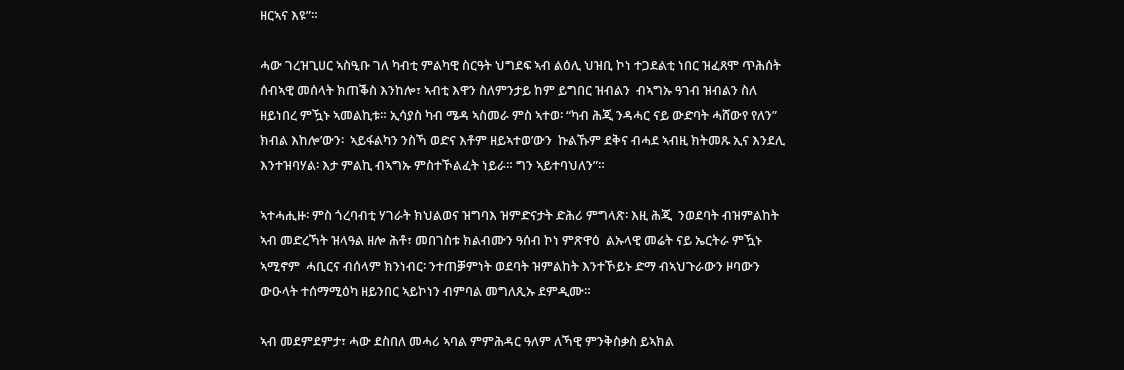ዘርኣና እዩ”።

ሓው ገረዝጊሀር ኣስዒቡ ገለ ካብቲ ምልካዊ ስርዓት ህግደፍ ኣብ ልዕሊ ህዝቢ ኮነ ተጋደልቲ ነበር ዝፈጸሞ ጥሕሰት ሰብኣዊ መሰላት ክጠቕስ እንከሎ፣ ኣብቲ እዋን ስለምንታይ ከም ይግበር ዝብልን  ብኣግኡ ዓገብ ዝብልን ስለ ዘይነበረ ምዃኑ ኣመልኪቱ። ኢሳያስ ካብ ሜዳ ኣስመራ ምስ ኣተወ፡ “ካብ ሕጂ ንዳሓር ናይ ውድባት ሓሸውየ የለን” ክብል እከሎ’ውን፡  ኣይፋልካን ንስኻ ወድና እቶም ዘይኣተወ’ውን  ኩልኹም ደቅና ብሓደ ኣብዚ ክትመጹ ኢና እንደሊ እንተዝባሃል፡ እታ ምልኪ ብኣግኡ ምስተኾልፈት ነይራ። ግን ኣይተባህለን”።

ኣተሓሒዙ፡ ምስ ጎረባብቲ ሃገራት ክህልወና ዝግባእ ዝምድናታት ድሕሪ ምግላጽ፡ እዚ ሕጂ  ንወደባት ብዝምልከት ኣብ መድረኻት ዝላዓል ዘሎ ሕቶ፣ መበገስቱ ክልብሙን ዓሰብ ኮነ ምጽዋዕ  ልኡላዊ መሬት ናይ ኤርትራ ምዃኑ ኣሚኖም  ሓቢርና ብሰላም ክንነብር፡ ንተጠቓምነት ወደባት ዝምልከት እንተኾይኑ ድማ ብኣህጉራውን ዞባውን ውዑላት ተሰማሚዕካ ዘይንበር ኣይኮነን ብምባል መግለጺኡ ደምዲሙ።

ኣብ መደምደምታ፣ ሓው ደስበለ መሓሪ ኣባል ምምሕዳር ዓለም ለኻዊ ምንቅስቃስ ይኣክል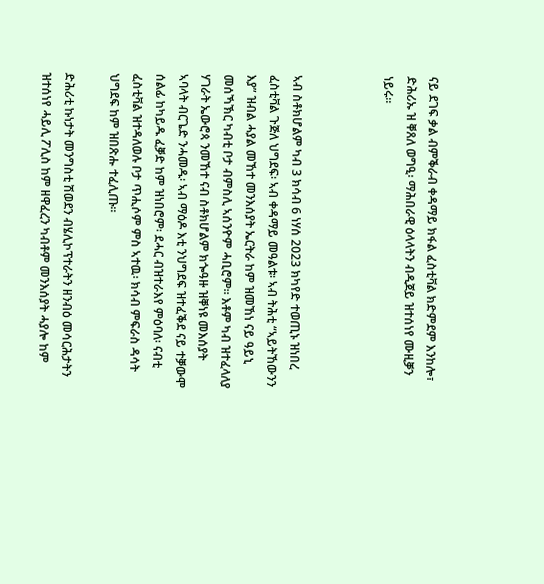ናይ ደገፍ ቃል ብምቕራብ ቀዳማይ ክፋል ፈስቲቫል ክድምደም እንከሎ፣ ድሕሪኡ ዝ ቐጸለ ወግዒ፡ ማሕበራዊ ዕላላትን ብዲጀይ ዝተሰነየ ሙዚቓን ነይሩ።



ኣብ ስቶክሆልም ካብ 3 ክሳብ 6 ነሃሰ 2023 ክካየድ ተወጢኑ ዝነበረ ፈስቲቫል ጉጅለ ህግደፍ፡ ኣብ ቀዳማይ መዓልቱ፡ ኣብ ትሕቲ “ኣይትኸውንን እያ” ዝብል ሓያል መኸተ መንእሰያት ኤርትራ ከም ዝመኸነ ናይ ዓይኒ መሰኻኽር ካብቲ ቦታ ብምስሊ ኣሰንዮም ሓቢሮም። እቶም ካብ ዝተፈላለያ ሃገራት ኤውሮጳ ንመኸተ ናብ ስቶክሆልም ክጐዓዙ ዝቐነዩ መእሰያት ኣባላት ብርጌድ ንሓመዱ፡ ኣብ ማዕዶ እቲ ንህግደፍ ዝተፈቕደ ናይ ተቓውሞ ሰልፊ ከካይዱ ፈቓድ ከም ዝነበሮም፡ ደሓር ብዝተራእየ ምዕባለ፡ ናብቲ ፈስቲቫል ዝተዳለወሉ ቦታ ጥሒሶም ምስ ኣተዉ፡ ክሳብ ምፍራስ ዳሳት ህግደፍ ከም ዝበጽሑ ተፈሊጡ።

ድሕሪቲ ኩነታት መንግስቲ ሽወደን ብሄሊኮፕተራትን ዘንብዕ መሳርሕታትን ዝተሰነየ ሓይሊ ፖሊስ ከም ዘዋፈረን ካብቶም መንእሰያት ሓያሎ ከም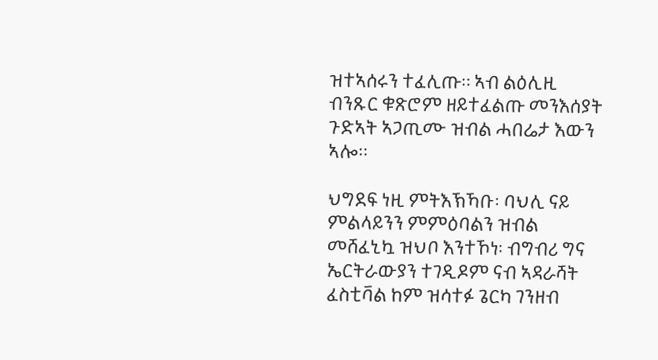ዝተኣሰሩን ተፈሊጡ። ኣብ ልዕሊዚ ብንጹር ቁጽሮም ዘይተፈልጡ መንእሰያት ጉድኣት ኣጋጢሙ ዝብል ሓበሬታ እውን ኣሎ።

ህግደፍ ነዚ ምትእኽኻቡ፡ ባህሊ ናይ ምልላይንን ምምዕባልን ዝብል መሸፈኒኳ ዝህቦ እንተኾነ፡ ብግብሪ ግና ኤርትራውያን ተገዲዶም ናብ ኣዳራሻት ፈስቲቫል ከም ዝሳተፉ ጌርካ ገንዘብ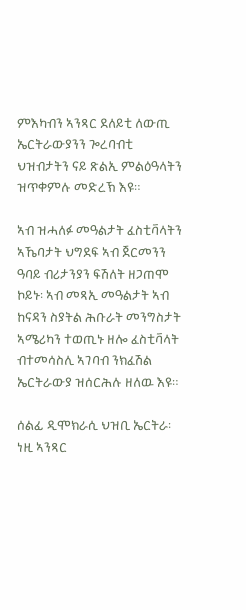ምእካብን ኣንጻር ደለይቲ ለውጢ ኤርትራውያንን ጐረባብቲ ህዝብታትን ናይ ጽልኢ ምልዕዓላትን ዝጥቀምሉ መድረኽ እዩ።

ኣብ ዝሓለፉ መዓልታት ፈስቲቫላትን ኣኼባታት ህግደፍ ኣብ ጀርመንን ዓባይ ብሪታንያን ፍሽለት ዘጋጠሞ ኮይኑ፡ ኣብ መጻኢ መዓልታት ኣብ ከናዳን ስያትል ሕቡራት መንግስታት ኣሜሪካን ተወጢኑ ዘሎ ፈስቲቫላት ብተመሳስሊ ኣገባብ ንክፈሽል ኤርትራውያ ዝሰርሕሉ ዘለዉ እዩ።

ሰልፊ ዲሞክራሲ ህዝቢ ኤርትራ፡ ነዚ ኣንጻር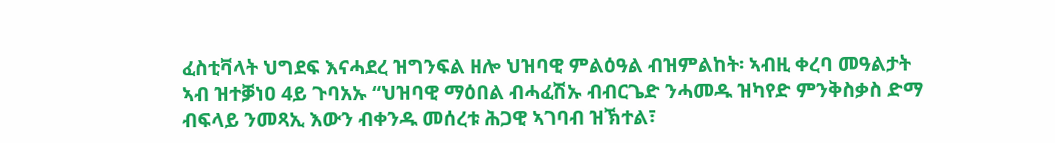ፈስቲቫላት ህግደፍ እናሓደረ ዝግንፍል ዘሎ ህዝባዊ ምልዕዓል ብዝምልከት፡ ኣብዚ ቀረባ መዓልታት ኣብ ዝተቓነዐ 4ይ ጉባአኡ “ህዝባዊ ማዕበል ብሓፈሽኡ ብብርጌድ ንሓመዱ ዝካየድ ምንቅስቃስ ድማ ብፍላይ ንመጻኢ እውን ብቀንዱ መሰረቱ ሕጋዊ ኣገባብ ዝኽተል፣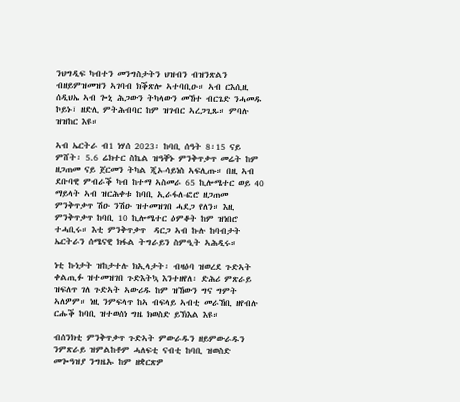ንህግዲፍ ካብተን መንግስታትን ህዝብን ብዝንጽልን ብዘይምዝመዝን ኣገባብ ክቕጽሎ ኣተባቢዑ። ኣብ ርእሲዚ ሰዲህኤ ኣብ ጐኒ ሕጋውን ትካላውን መኸተ ብርጌድ ንሓመዱ ኮይኑ፣ ዘድሊ ምትሕብባር ከም ዝገብር ኣረጋጊጹ። ምባሉ ዝዝከር እዩ።

ኣብ ኤርትራ ብ1 ነሃሰ 2023፡ ከባቢ ሰዓት 8፡15 ናይ ምሸት፡ 5.6 ሬክተር ስኬል ዝዓቐኑ ምንቅጥቃጥ መሬት ከም ዘጋጠመ ናይ ጀርመን ትካል ጂኦ-ሳይነስ ኣፍሊጡ። በዚ ኣብ ደቡባዊ ምብራቕ ካብ ከተማ ኣስመራ 65 ኪሎሜተር ወይ 40 ማይላት ኣብ ዝርሕቀቱ ከባቢ ኢራፋለ-ፎሮ ዘጋጠመ  ምንቅጥቃጥ ሽዑ ንሽዑ ዝተመዝገበ ሓደጋ የለን። እዚ ምንቅጥቃጥ ከባቢ 10 ኪሎሜተር ዕምቆት ከም ዝነበሮ ተሓቢሩ። እቲ ምንቅጥቃጥ  ዳርጋ ኣብ ኩሉ ከባብታት ኤርትራን ሰሜናዊ ክፋል ትግራይን ስምዒት ኣሕዲሩ።

ነቲ ኩነታት ዝከታተሉ ክኢላታት፡ ብዛዕባ ዝወረደ ጉድኣት ቀልጢፉ ዝተመዝገበ ጉድእትኳ እንተዘየለ፡ ድሕሪ ምጽራይ ዝፍለጥ ገለ ጉድኣት ኣውሪዱ ከም ዝኸውን ግና ግምት ኣለዎም። ነዚ ንምፍላጥ ከኣ ብፍላይ ኣብቲ መራኸቢ ዘየብሉ ርሑቕ ከባቢ ዝተወሰነ ግዜ ክወስድ ይኽእል እዩ።

ብሰንክቲ ምንቅጥቃጥ ጉድኣት ምውራዱን ዘይምውራዱን ንምጽራይ ዝምልከቶም ሓለፍቲ ናብቲ ከባቢ ዝወስድ መጐዓዝያ ንግዜኡ ከም ዘቋርጽዎ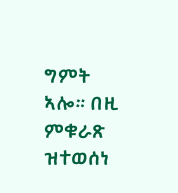ግምት ኣሎ። በዚ ምቁራጽ ዝተወሰነ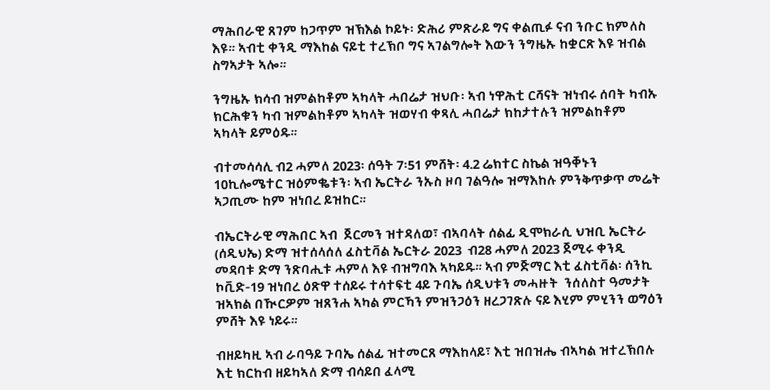ማሕበራዊ ጸገም ከጋጥም ዝኽእል ኮይኑ፡ ድሕሪ ምጽራይ ግና ቀልጢፉ ናብ ንቡር ክምለስ እዩ። ኣብቲ ቀንዲ ማእከል ናይቲ ተረኽቦ ግና ኣገልግሎት እውን ንግዜኡ ከቋርጽ እዩ ዝብል ስግኣታት ኣሎ።

ንግዜኡ ክሳብ ዝምልከቶም ኣካላት ሓበሬታ ዝህቡ፡ ኣብ ነዋሕቲ ርሻናት ዝነብሩ ሰባት ካብኡ ክርሕቁን ካብ ዝምልከቶም ኣካላት ዝወሃብ ቀጻሊ ሓበሬታ ክከታተሉን ዝምልከቶም ኣካላት ይምዕዱ።

ብተመሳሳሊ ብ2 ሓምለ 2023፡ ሰዓት 7፡51 ምሸት፡ 4.2 ሬክተር ስኬል ዝዓቐኑን 10ኪሎሜተር ዝዕምቈቱን፡ ኣብ ኤርትራ ንኡስ ዞባ ገልዓሎ ዝማእከሉ ምንቅጥቃጥ መሬት ኣጋጢሙ ከም ዝነበረ ይዝከር።

ብኤርትራዊ ማሕበር ኣብ  ጀርመን ዝተዳለወ፣ ብኣባላት ሰልፊ ዲሞክራሲ ህዝቢ ኤርትራ (ሰዲህኤ) ድማ ዝተሰላሰለ ፈስቲቫል ኤርትራ 2023  ብ28 ሓምለ 2023 ጀሚሩ ቀንዲ መዳባቱ ድማ ንጽባሒቱ ሓምለ እዩ ብዝግባእ ኣካይዱ። ኣብ ምጅማር እቲ ፈስቲቫል፡ ሰንኪ ኮቪድ-19 ዝነበረ ዕጽዋ ተሰይሩ ተሳተፍቲ 4ይ ጉባኤ ሰዲህቱን መሓዙት  ንሰለስተ ዓመታት ዝኣክል በዂርዎም ዝጸንሐ ኣካል ምርኻን ምዝንጋዕን ዘረጋገጽሉ ናይ እሂም ምሂንን ወግዕን ምሸት እዩ ነይሩ።

ብዘይካዚ ኣብ ራባዓይ ጉባኤ ሰልፊ ዝተመርጸ ማእከላይ፣ እቲ ዝበዝሔ ብኣካል ዝተረኽበሉ እቲ ክርከብ ዘይካኣለ ድማ ብሳይበ ፈላሚ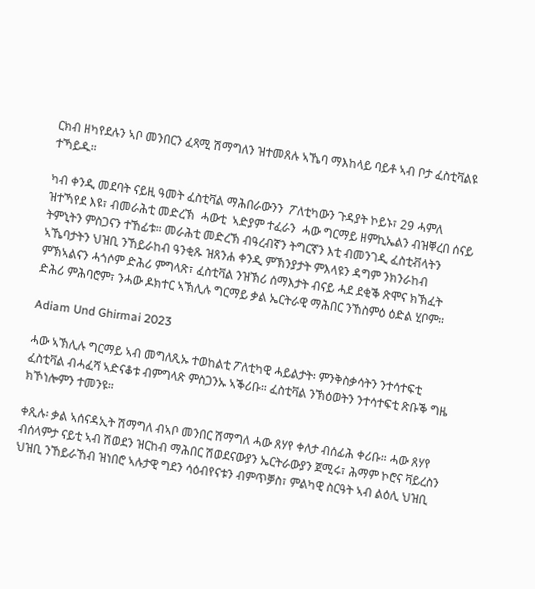ርክብ ዘካየደሉን ኣቦ መንበርን ፈጻሚ ሽማግለን ዝተመጸሉ ኣኼባ ማእከላይ ባይቶ ኣብ ቦታ ፈስቲቫልዩ ተኻይዱ።

ካብ ቀንዲ መደባት ናይዚ ዓመት ፈስቲቫል ማሕበራውንን  ፖለቲካውን ጉዳያት ኮይኑ፣ 29 ሓምለ ዝተኻየደ እዩ፣ ብመራሕቲ መድረኽ  ሓውቲ  ኣድያም ተፈራን  ሓው ግርማይ ዘምኪኤልን ብዝቐረበ ሰናይ ትምኒትን ምስጋናን ተኸፊቱ። መራሕቲ መድረኽ ብዓረብኛን ትግርኛን እቲ ብመንገዲ ፈስቲቭላትን ኣኼባታትን ህዝቢ ንኸይራከብ ዓንቂጹ ዝጸንሐ ቀንዲ ምኽንያታት ምእላዩን ዳግም ንክንራከብ ምኽኣልናን ሓጎሶም ድሕሪ ምግላጽ፣ ፈስቲቫል ንዝኽሪ ሰማእታት ብናይ ሓደ ደቂቕ ጽሞና ክኽፈት ድሕሪ ምሕባሮም፣ ንሓው ዶክተር ኣኽሊሉ ግርማይ ቃል ኤርትራዊ ማሕበር ንኸስምዕ ዕድል ሂቦም።

Adiam Und Ghirmai 2023

ሓው ኣኽሊሉ ግርማይ ኣብ መግለጺኡ ተወከልቲ ፖለቲካዊ ሓይልታት፡ ምንቅስቃሳትን ንተሳተፍቲ ፈስቲቫል ብሓፈሻ ኣድናቆቱ ብምግላጽ ምስጋንኡ ኣቕሪቡ። ፈስቲቫል ንኽዕወትን ንተሳተፍቲ ጽቡቕ ግዜ ክኾነሎምን ተመንዩ።

ቀጺሉ፡ ቃል ኣሰናዳኢት ሽማግለ ብኣቦ መንበር ሽማግለ ሓው ጸሃየ ቀለታ ብሰፊሕ ቀሪቡ። ሓው ጸሃየ ብሰላምታ ናይቲ ኣብ ሽወደን ዝርከብ ማሕበር ሽወደናውያን ኤርትራውያን ጀሚሩ፣ ሕማም ኮሮና ቫይረስን ህዝቢ ንኸይራኸብ ዝነበሮ ኣሉታዊ ግደን ሳዕብየናቱን ብምጥቓስ፣ ምልካዊ ስርዓት ኣብ ልዕሊ ህዝቢ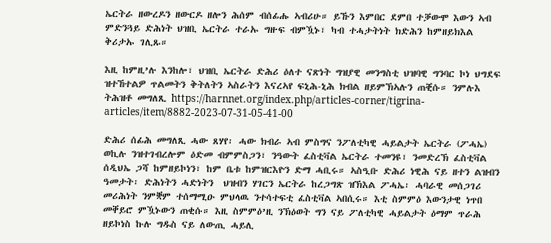ኤርትራ ዘውረዶን ዘውርዶ ዘሎን ሕሰም ብሰፊሑ ኣብሪሁ። ይኹን እምበር ደምበ ተቓውሞ እውን ኣብ ምድንጓይ ድሕነት ህዝቢ ኤርትራ ተራኡ ግዙፍ ብምዃኑ፣ ካብ ተሓታትነት ክድሕን ከምዘይክእል ቅሪታኡ ገሊጹ።

እዚ ከምዚ’ሉ እንከሎ፣ ህዝቢ ኤርትራ ድሕሪ ዕለተ ናጽነት ግዝያዊ መንግስቲ ህዝባዊ ግንባር ኮነ ህግደፍ ዝተኸተልዎ ጥልመትን ቅትለትን ኣስራትን እናረኣየ ፍኒሕ-ኒሕ ክብል ዘይምኽኣሉን ጠቒሱ። ንምሉእ ትሕዝቶ መግለጺ https://harnnet.org/index.php/articles-corner/tigrina-articles/item/8882-2023-07-31-05-41-00

ድሕሪ ሰፊሕ መግለጺ ሓው ጸሃየ፡ ሓው ክብራ ኣብ ምስግና ንፖለቲካዊ ሓይልታት ኤርትራ (ፖሓኤ) ወኪሉ ንዝተገብረሎም ዕድመ ብምምስጋን፣ ንዓውት ፈስቲቫል ኤርትራ ተመንዩ፣ ንመድረኽ ፈስቲቫል ሰዲህኤ ጋሻ ከምዘይኮነን፣ ከም ቤቱ ከምዝርእዮን ድማ ሓቢሩ። ኣስዒቡ ድሕሪ ነዊሕ ናይ ዘተን ልዝብን ዓመታት፡ ድሕነትን ሓድነትን  ህዝብን ሃገርን ኤርትራ ከረጋግጽ ዝኽእል ፖሓኤ፡ ሓባራዊ መሰጋገሪ መሪሕነት ንምቛም ተሰማሚዑ ምህላዉ ንተሳተፍቲ ፈስቲቫል ኣበሲሩ። እቲ ስምምዕ እውንታዊ ነጥበ መቐይሮ ምዃኑውን ጠቂሱ። እዚ ስምምዕ’ዚ ንኽዕወት ግን ናይ ፖለቲካዊ ሓይልታት ዕማም ጥራሕ ዘይኮነስ ኩሉ ግዱስ ናይ ለውጢ ሓይሊ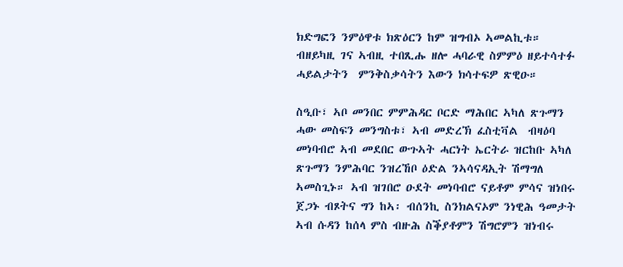ክድግፎን ንምዕዋቱ ክጽዕርን ከም ዝግብኦ ኣመልኪቱ። ብዘይካዚ ገና ኣብዚ ተበጺሑ ዘሎ ሓባራዊ ስምምዕ ዘይተሳተፉ ሓይልታትን  ምንቅስቃሳትን እውን ክሳተፍዎ ጽዊዑ።

ስዒቡ፣ ኣቦ መንበር ምምሕዳር ቦርድ ማሕበር ኣካለ ጽጉማን ሓው መስፍን መንግስቱ፣ ኣብ መድረኽ ፈስቲቫል  ብዛዕባ መነባብሮ ኣብ መደበር ውጉኣት ሓርነት ኤርትራ ዝርከቡ ኣካለ ጽጉማን ንምሕባር ንዝረኸቦ ዕድል ንኣሳናዳኢት ሽማግለ ኣመስጊኑ። ኣብ ዝገበሮ ዑደት መነባብሮ ናይቶም ምሳና ዝነበሩ ጀጋኑ ብጾትና ግን ከኣ፡ ብሰንኪ ስንክልናኦም ንነዊሕ ዓመታት  ኣብ ሱዳን ከሰላ ምስ ብዙሕ ስቕያቶምን ሽግሮምን ዝነብሩ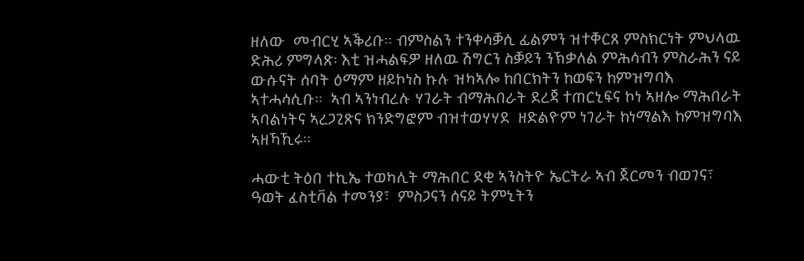ዘለው  መብርሂ ኣቕሪቡ። ብምስልን ተንቀሳቓሲ ፊልምን ዝተቐርጸ ምስክርነት ምህላዉ ድሕሪ ምግላጽ፡ እቲ ዝሓልፍዎ ዘለዉ ሽግርን ስቓይን ንኽቃለል ምሕሳብን ምስራሕን ናይ ውሱናት ሰባት ዕማም ዘይኮነስ ኩሉ ዝካኣሎ ከበርክትን ከወፍን ከምዝግባእ ኣተሓሳሲቡ።  ኣብ ኣንነብረሉ ሃገራት ብማሕበራት ደረጃ ተጠርኒፍና ኮነ ኣዘሎ ማሕበራት ኣባልነትና ኣረጋጊጽና ክንድግፎም ብዝተወሃሃደ  ዘድልዮም ነገራት ከነማልእ ከምዝግባእ ኣዘኻኺሩ።

ሓውቲ ትዕበ ተኪኤ ተወካሊት ማሕበር ደቂ ኣንስትዮ ኤርትራ ኣብ ጀርመን ብወገና፣ ዓወት ፈስቲቫል ተመንያ፣  ምስጋናን ሰናይ ትምኒትን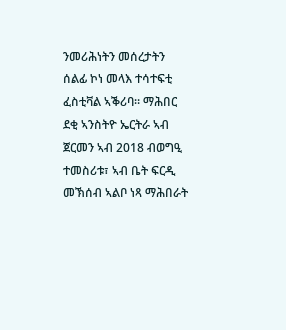ንመሪሕነትን መሰረታትን ሰልፊ ኮነ መላእ ተሳተፍቲ ፈስቲቫል ኣቕሪባ። ማሕበር ደቂ ኣንስትዮ ኤርትራ ኣብ ጀርመን ኣብ 2018 ብወግዒ ተመስሪቱ፣ ኣብ ቤት ፍርዲ መኽሰብ ኣልቦ ነጻ ማሕበራት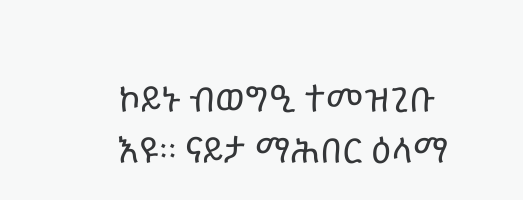ኮይኑ ብወግዒ ተመዝጊቡ እዩ። ናይታ ማሕበር ዕላማ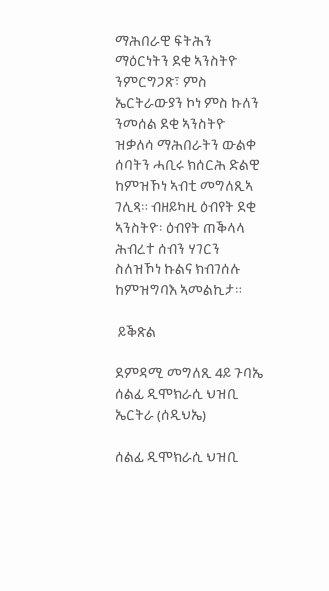ማሕበራዊ ፍትሕን ማዕርነትን ደቂ ኣንስትዮ ንምርግጋጽ፣ ምስ ኤርትራውያን ኮነ ምስ ኩለን ንመሰል ደቂ ኣንስትዮ ዝቃለሳ ማሕበራትን ውልቀ ሰባትን ሓቢሩ ክሰርሕ ድልዊ ከምዝኾነ ኣብቲ መግለጺኣ ገሊጻ። ብዘይካዚ ዕብየት ደቂ ኣንስትዮ፡ ዕብየት ጠቕላላ ሕብረተ ሰብን ሃገርን ስለዝኾነ ኩልና ክብገሰሉ ከምዝግባእ ኣመልኪታ።

 ይቕጽል

ደምዳሚ መግለጺ 4ይ ጉባኤ ሰልፊ ዲሞክራሲ ህዝቢ ኤርትራ (ሰዲህኤ)

ሰልፊ ዲሞክራሲ ህዝቢ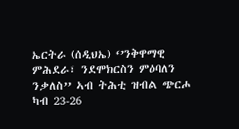ኤርትራ (ሰዲህኤ) ‘’ንቅዋማዊ ምሕደራ፣ ንደሞክርስን ምዕባለን ንቃለስ’’ ኣብ ትሕቲ ዝብል ጭርሖ ካብ 23-26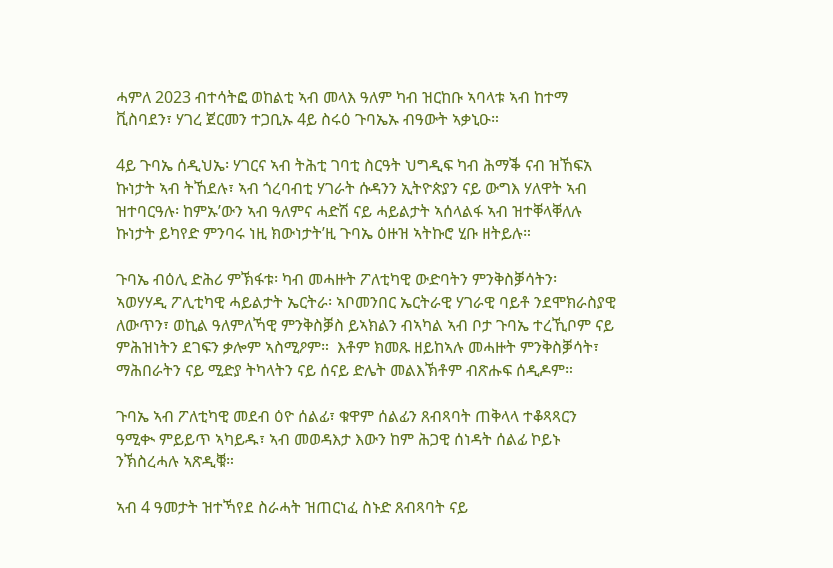ሓምለ 2023 ብተሳትፎ ወከልቲ ኣብ መላእ ዓለም ካብ ዝርከቡ ኣባላቱ ኣብ ከተማ ቪስባደን፣ ሃገረ ጀርመን ተጋቢኡ 4ይ ስሩዕ ጉባኤኡ ብዓውት ኣቃኒዑ።

4ይ ጉባኤ ሰዲህኤ፡ ሃገርና ኣብ ትሕቲ ገባቲ ስርዓት ህግዲፍ ካብ ሕማቕ ናብ ዝኸፍአ ኩነታት ኣብ ትኸደሉ፣ ኣብ ጎረባብቲ ሃገራት ሱዳንን ኢትዮጵያን ናይ ውግእ ሃለዋት ኣብ ዝተባርዓሉ፡ ከምኡ’ውን ኣብ ዓለምና ሓድሽ ናይ ሓይልታት ኣሰላልፋ ኣብ ዝተቐላቐለሉ ኩነታት ይካየድ ምንባሩ ነዚ ክውነታት’ዚ ጉባኤ ዕዙዝ ኣትኩሮ ሂቡ ዘትይሉ።

ጉባኤ ብዕሊ ድሕሪ ምኽፋቱ፡ ካብ መሓዙት ፖለቲካዊ ውድባትን ምንቅስቓሳትን፡   ኣወሃሃዲ ፖሊቲካዊ ሓይልታት ኤርትራ፡ ኣቦመንበር ኤርትራዊ ሃገራዊ ባይቶ ንደሞክራስያዊ ለውጥን፣ ወኪል ዓለምለኻዊ ምንቅስቓስ ይኣክልን ብኣካል ኣብ ቦታ ጉባኤ ተረኺቦም ናይ ምሕዝነትን ደገፍን ቃሎም ኣስሚዖም።  እቶም ክመጹ ዘይከኣሉ መሓዙት ምንቅስቓሳት፣ ማሕበራትን ናይ ሚድያ ትካላትን ናይ ሰናይ ድሌት መልእኽቶም ብጽሑፍ ሰዲዶም።

ጉባኤ ኣብ ፖለቲካዊ መደብ ዕዮ ሰልፊ፣ ቁዋም ሰልፊን ጸብጻባት ጠቅላላ ተቆጻጻርን ዓሚቊ ምይይጥ ኣካይዱ፣ ኣብ መወዳእታ እውን ከም ሕጋዊ ሰነዳት ሰልፊ ኮይኑ ንኽስረሓሉ ኣጽዲቑ።

ኣብ 4 ዓመታት ዝተኻየደ ስራሓት ዝጠርነፈ ስኑድ ጸብጻባት ናይ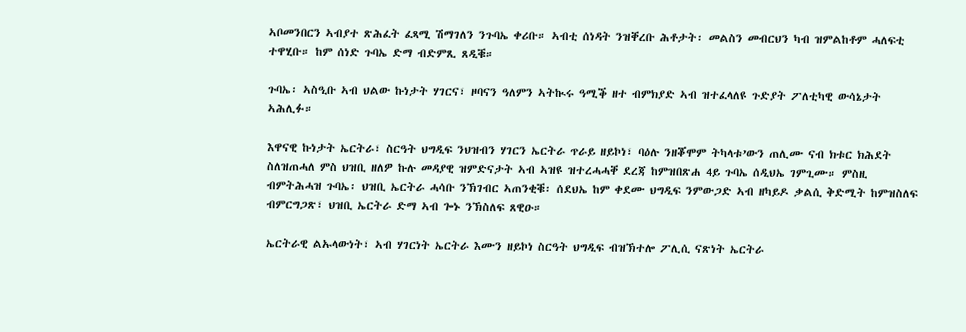ኣቦመንበርን ኣብያተ ጽሕፈት ፈጻሚ ሽማገለን ንጉባኤ ቀሪቡ። ኣብቲ ሰነዳት ንዝቐረቡ ሕቶታት፡ መልስን መብርህን ካብ ዝምልከቶም ሓለፍቲ ተዋሂቡ። ከም ሰነድ ጉባኤ ድማ ብድምጺ ጸዲቑ።

ጉባኤ፡ ኣስዒቡ ኣብ ህልው ኩነታት ሃገርና፣ ዞባናን ዓለምን ኣትኲሩ ዓሚቕ ዘተ ብምክያድ ኣብ ዝተፈላለዩ ጉድያት ፖለቲካዊ ውሳኔታት ኣሕሊፉ።

እዋናዊ ኩነታት ኤርትራ፣ ስርዓት ህግዲፍ ንህዝብን ሃገርን ኤርትራ ጥራይ ዘይኮነ፣ ባዕሉ ንዘቖሞም ትካላቱ’ውን ጠሊሙ ናብ ክቱር ክሕደት ስለዝጠሓለ ምስ ህዝቢ ዘለዎ ኩሉ መዳያዊ ዝምድናታት ኣብ ኣዝዩ ዝተረሓሓቐ ደረጃ ከምዝበጽሐ 4ይ ጉባኤ ሰዲህኤ ገምጊሙ። ምስዚ ብምትሕሓዝ ጉባኤ፡ ህዝቢ ኤርትራ ሓሳቡ ንኽገብር ኣጠንቂቑ፡ ሰደህኤ ከም ቀደሙ ህግዲፍ ንምውጋድ ኣብ ዘካይዶ ቃልሲ ቅድሚት ከምዝስለፍ ብምርግጋጽ፣ ህዝቢ ኤርትራ ድማ ኣብ ጐኑ ንኽስለፍ ጸዊዑ።

ኤርትራዊ ልኡላውነት፣ ኣብ ሃገርነት ኤርትራ እሙን ዘይኮነ ስርዓት ህግዲፍ ብዝኽተሎ ፖሊሲ ናጽነት ኤርትራ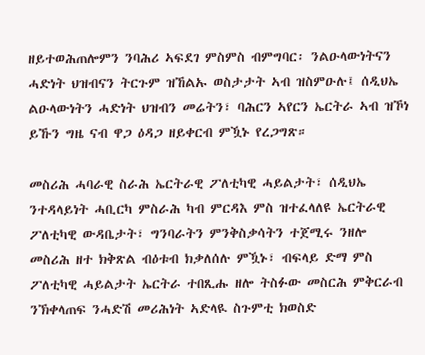ዘይተወሕጠሎምን ንባሕሪ ኣፍደገ ምስምስ ብምግባር፡ ንልዑላውነትናን ሓድነት ህዝብናን ትርጉም ዝኸልኡ ወስታታት ኣብ ዝስምዑሉ፤ ሰዲህኤ ልዑላውነትን ሓድነት ህዝብን መሬትን፣ ባሕርን ኣየርን ኤርትራ ኣብ ዝኾነ ይኹን ግዜ ናብ ዋጋ ዕዳጋ ዘይቀርብ ምዃኑ የረጋግጽ።

መስሪሕ ሓባራዊ ስራሕ ኤርትራዊ ፖለቲካዊ ሓይልታት፣ ሰዲህኤ ንተዳላይነት ሓቢርካ ምስራሕ ካብ ምርዳእ ምስ ዝተፈላለዩ ኤርትራዊ ፖለቲካዊ ውዳቤታት፣ ግንባራትን ምንቅስቃሳትን ተጀሚሩ ንዘሎ መስሪሕ ዘተ ክቅጽል ብዕቱብ ክቃለሰሉ ምዃኑ፣ ብፍላይ ድማ ምስ ፖለቲካዊ ሓይልታት ኤርትራ ተበጺሑ ዘሎ ትስፉው መስርሕ ምቅርራብ ንኽቀላጠፍ ንሓድሽ መሪሕነት ኣድላዪ ስጉምቲ ክወስድ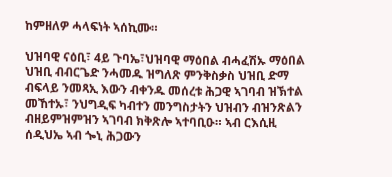ከምዘለዎ ሓላፍነት ኣሰኪሙ።

ህዝባዊ ናዕቢ፣ 4ይ ጉባኤ፣ህዝባዊ ማዕበል ብሓፈሽኡ ማዕበል ህዝቢ ብብርጌድ ንሓመዱ ዝግለጽ ምንቅስቃስ ህዝቢ ድማ ብፍላይ ንመጻኢ እውን ብቀንዱ መሰረቱ ሕጋዊ ኣገባብ ዝኽተል መኸተኡ፣ ንህግዲፍ ካብተን መንግስታትን ህዝብን ብዝንጽልን ብዘይምዝምዝን ኣገባብ ክቅጽሎ ኣተባቢዑ። ኣብ ርእሲዚ ሰዲህኤ ኣብ ጐኒ ሕጋውን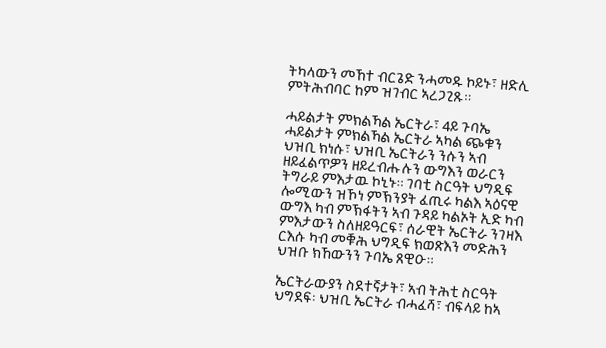ትካላውን መኸተ ብርጌድ ንሓመዱ ኮይኑ፣ ዘድሊ ምትሕብባር ከም ዝገብር ኣረጋጊጹ።

ሓይልታት ምክልኻል ኤርትራ፣ 4ይ ጉባኤ ሓይልታት ምክልኻል ኤርትራ ኣካል ጭቁን ህዝቢ ክነሱ፣ ህዝቢ ኤርትራን ንሱን ኣብ ዘይፈልጥዎን ዘይረብሑሉን ውግእን ወራርን ትግራይ ምእታዉ ኮኒኑ። ገባቲ ስርዓት ህግዲፍ ሎሚውን ዝኾነ ምኽንያት ፈጢሩ ካልእ ኣዕናዊ ውግእ ካብ ምኽፋትን ኣብ ጉዳይ ካልኦት ኢድ ካብ ምእታውን ስለዘይዓርፍ፣ ሰራዊት ኤርትራ ንገዛእ ርእሱ ካብ መቑሕ ህግዲፍ ክወጽእን መድሕን ህዝቡ ክኸውንን ጉባኤ ጸዊዑ።

ኤርትራውያን ስደተኛታት፣ ኣብ ትሕቲ ስርዓት ህግደፍ፡ ህዝቢ ኤርትራ ብሓፈሻ፣ ብፍላይ ከኣ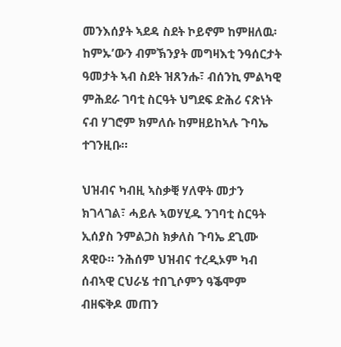መንእሰያት ኣደዳ ስደት ኮይኖም ከምዘለዉ፡ ከምኡ’ውን ብምኽንያት መግዛእቲ ንዓሰርታት ዓመታት ኣብ ስደት ዝጸንሑ፣ ብሰንኪ ምልካዊ ምሕደራ ገባቲ ስርዓት ህግደፍ ድሕሪ ናጽነት ናብ ሃገሮም ክምለሱ ከምዘይከኣሉ ጉባኤ ተገንዚቡ።

ህዝብና ካብዚ ኣስቃቒ ሃለዋት መታን ክገላገል፣ ሓይሉ ኣወሃሂዱ ንገባቲ ስርዓት ኢሰያስ ንምልጋስ ክቃለስ ጉባኤ ደጊሙ ጸዊዑ። ንሕሰም ህዝብና ተረዲኦም ካብ ሰብኣዊ ርህራሄ ተበጊሶምን ዓቕሞም ብዘፍቅዶ መጠን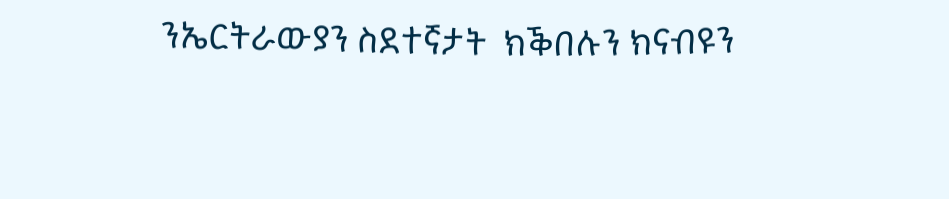ንኤርትራውያን ስደተኛታት  ክቕበሉን ክናብዩን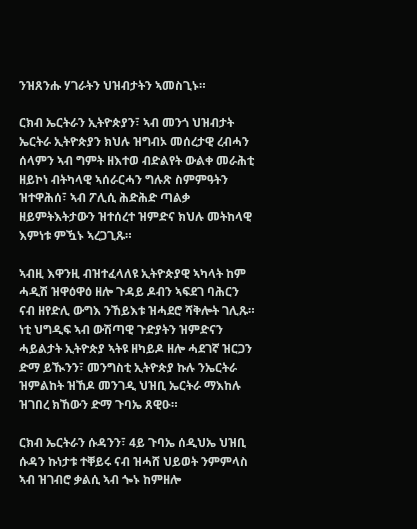ንዝጸንሑ ሃገራትን ህዝብታትን ኣመስጊኑ።

ርክብ ኤርትራን ኢትዮጵያን፣ ኣብ መንጎ ህዝብታት ኤርትራ ኢትዮጵያን ክህሉ ዝግብኦ መሰረታዊ ረብሓን ሰላምን ኣብ ግምት ዘእተወ ብድልየት ውልቀ መራሕቲ ዘይኮነ ብትካላዊ ኣሰራርሓን ግሉጽ ስምምዓትን ዝተዋሕሰ፣ ኣብ ፖሊሲ ሕድሕድ ጣልቃ ዘይምትእትታውን ዝተሰረተ ዝምድና ክህሉ መትከላዊ እምነቱ ምዃኑ ኣረጋጊጹ።

ኣብዚ እዋንዚ ብዝተፈላለዩ ኢትዮጵያዊ ኣካላት ከም ሓዲሽ ዝዋዕዋዕ ዘሎ ጉዳይ ዶብን ኣፍደገ ባሕርን ናብ ዘየድሊ ውግእ ንኸይእቱ ዝሓደሮ ሻቅሎት ገሊጹ። ነቲ ህግዲፍ ኣብ ውሽጣዊ ጉድያትን ዝምድናን ሓይልታት ኢትዮጵያ ኣትዩ ዘካይዶ ዘሎ ሓደገኛ ዝርጋን ድማ ይዂንን፣ መንግስቲ ኢትዮጵያ ኩሉ ንኤርትራ ዝምልከት ዝኸዶ መንገዲ ህዝቢ ኤርትራ ማእከሉ ዝገበረ ክኸውን ድማ ጉባኤ ጸዊዑ።

ርክብ ኤርትራን ሱዳንን፣ 4ይ ጉባኤ ሰዲህኤ ህዝቢ ሱዳን ኩነታቱ ተቐይሩ ናብ ዝሓሸ ህይወት ንምምላስ ኣብ ዝገብሮ ቃልሲ ኣብ ጐኑ ከምዘሎ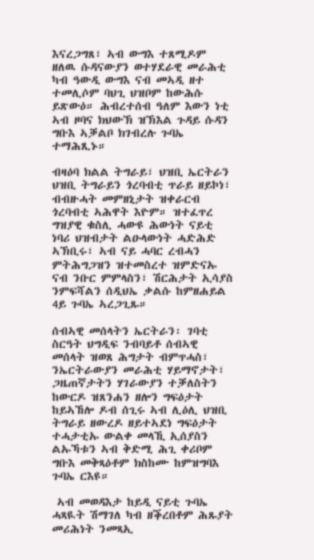እናረጋግጸ፣ ኣብ ውግእ ተጸሚዶም ዘለዉ ሱዳናውያን ወተሃደራዊ መራሕቲ ካብ ዓውዲ ውግእ ናብ መኣዲ ዘተ ተመሊሶም ባህጊ ህዝቦም ከውሕሱ ይጽውዕ። ሕብረተሰብ ዓለም እውን ነቲ ኣብ ዞባና ክህውኽ ዝኽእል ጉዳይ ሱዳን ግቡእ ኣቓልቦ ክገብረሉ ጉባኤ ተማሕጺኑ።

ብዛዕባ ክልል ትግራይ፣ ህዝቢ ኤርትራን ህዝቢ ትግራይን ጎረባብቲ ጥራይ ዘይኮነ፣ ብብዙሓት መምዘኒታት ዝቀራርብ ጎረባብቲ ኣሕዋት እዮም። ዝተፈጥረ ግዝያዊ ቁስሊ ሓውዩ ሕውነት ናይቲ ነባሪ ህዝብታት ልዑላውነት ሓድሕድ ኣኽቢሩ፣ ኣብ ናይ ሓባር ረብሓን ምትሕግጋዝን ዝተመስረተ ዝምድናኡ ናብ ንቡር ምምላስን፣ ሽርሕታት ኢሳያስ ንምፍሻልን ሰዲህኤ ቃልሱ ከምዘሐይል 4ይ ጉባኤ ኣረጋጊጹ።

ሰብኣዊ መሰላትን ኤርትራን፡ ገባቲ ስርዓት ህግዲፍ ንብባይቶ ሰብኣዊ መሰላት ዝወጸ ሕግታት ብምጥሓስ፣ ንኤርትራውያን መራሕቲ ሃይማኖታት፣ ጋዜጠኛታትን ሃገራውያን ተቓለስትን ከውርዶ ዝጸንሐን ዘሎን ግፍዕታት ከይኣኸሎ ዶብ ሰጊሩ ኣብ ሊዕሊ ህዝቢ ትግራይ ዘውረዶ ዘይተኣደነ ግፍዕታት ተሓታቲኡ ውልቀ መላኺ ኢሰያስን ልኡኻቱን ኣብ ቅድሚ ሕጊ ቀሪቦም ግቡእ መቅጻዕቶም ክስከሙ ከምዝግባእ ጉባኤ ርእዩ።

 ኣብ መወዳእታ ከይዲ ናይቲ ጉባኤ ሓጻዪት ሽማገለ ካብ ዘቕረበቶም ሕጹያት መሪሕነት ንመጻኢ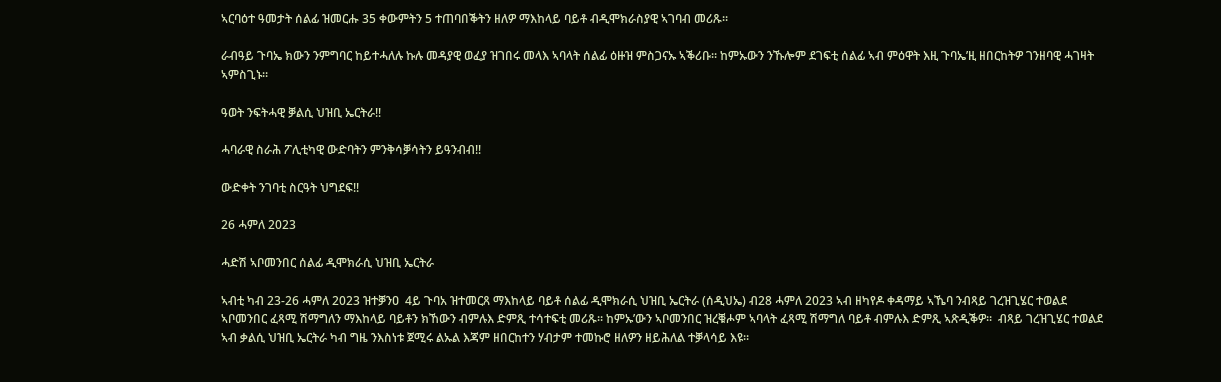ኣርባዕተ ዓመታት ሰልፊ ዝመርሑ 35 ቀውምትን 5 ተጠባበቕትን ዘለዎ ማእከላይ ባይቶ ብዲሞክራስያዊ ኣገባብ መሪጹ።

ራብዓይ ጉባኤ ክውን ንምግባር ከይተሓለሉ ኩሉ መዳያዊ ወፈያ ዝገበሩ መላእ ኣባላት ሰልፊ ዕዙዝ ምስጋናኡ ኣቕሪቡ። ከምኡውን ንኹሎም ደገፍቲ ሰልፊ ኣብ ምዕዋት እዚ ጉባኤ’ዚ ዘበርከትዎ ገንዘባዊ ሓገዛት ኣምስጊኑ።

ዓወት ንፍትሓዊ ቓልሲ ህዝቢ ኤርትራ!!

ሓባራዊ ስራሕ ፖሊቲካዊ ውድባትን ምንቅሳቓሳትን ይዓንብብ!!

ውድቀት ንገባቲ ስርዓት ህግደፍ!!

26 ሓምለ 2023

ሓድሽ ኣቦመንበር ሰልፊ ዲሞክራሲ ህዝቢ ኤርትራ

ኣብቲ ካብ 23-26 ሓምለ 2023 ዝተቓንዐ  4ይ ጉባአ ዝተመርጸ ማእከላይ ባይቶ ሰልፊ ዲሞክራሲ ህዝቢ ኤርትራ (ሰዲህኤ) ብ28 ሓምለ 2023 ኣብ ዘካየዶ ቀዳማይ ኣኼባ ንብጻይ ገረዝጊሄር ተወልደ ኣቦመንበር ፈጻሚ ሽማግለን ማእከላይ ባይቶን ክኸውን ብምሉእ ድምጺ ተሳተፍቲ መሪጹ። ከምኡ’ውን ኣቦመንበር ዝረቑሖም ኣባላት ፈጻሚ ሽማግለ ባይቶ ብምሉእ ድምጺ ኣጽዲቕዎ።  ብጻይ ገረዝጊሄር ተወልደ ኣብ ቃልሲ ህዝቢ ኤርትራ ካብ ግዜ ንእስነቱ ጀሚሩ ልኡል እጃም ዘበርከተን ሃብታም ተመኩሮ ዘለዎን ዘይሕለል ተቓላሳይ እዩ።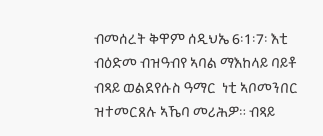ብመሰረት ቅዋም ሰዲህኤ 6፡1፡7፡ እቲ ብዕድመ ብዝዓብየ ኣባል ማእከላይ ባይቶ ብጻይ ወልደየሱስ ዓማር  ነቲ ኣቦመንበር ዝተመርጸሉ ኣኼባ መሪሕዎ። ብጻይ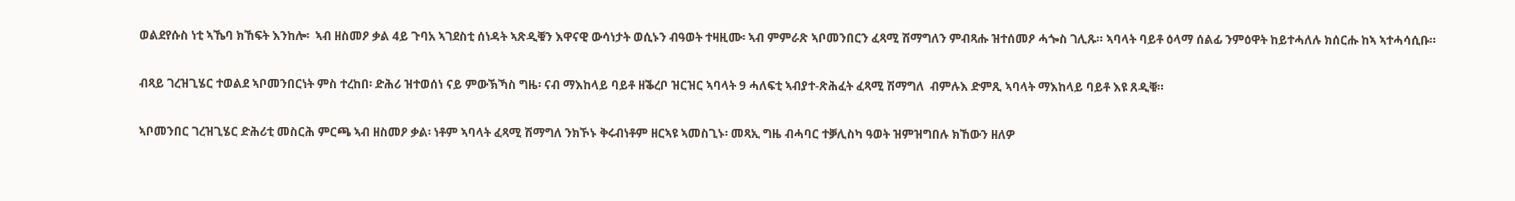ወልደየሱስ ነቲ ኣኼባ ክኸፍት እንከሎ፡  ኣብ ዘስመዖ ቃል 4ይ ጉባአ ኣገደስቲ ሰነዳት ኣጽዲቑን እዋናዊ ውሳነታት ወሲኑን ብዓወት ተዛዚሙ፡ ኣብ ምምራጽ ኣቦመንበርን ፈጻሚ ሽማግለን ምብጻሑ ዝተሰመዖ ሓጐስ ገሊጹ። ኣባላት ባይቶ ዕላማ ሰልፊ ንምዕዋት ከይተሓለሉ ክሰርሑ ከኣ ኣተሓሳሲቡ።

ብጻይ ገረዝጊሄር ተወልደ ኣቦመንበርነት ምስ ተረከበ፡ ድሕሪ ዝተወሰነ ናይ ምውኽኻስ ግዜ፡ ናብ ማእከላይ ባይቶ ዘቕረቦ ዝርዝር ኣባላት 9 ሓለፍቲ ኣብያተ-ጽሕፈት ፈጻሚ ሽማግለ  ብምሉእ ድምጺ ኣባላት ማእከላይ ባይቶ እዩ ጸዲቑ።

ኣቦመንበር ገረዝጊሄር ድሕሪቲ መስርሕ ምርጫ ኣብ ዘስመዖ ቃል፡ ነቶም ኣባላት ፈጻሚ ሽማግለ ንክኾኑ ቅሩብነቶም ዘርኣዩ ኣመስጊኑ፡ መጻኢ ግዜ ብሓባር ተቓሊስካ ዓወት ዝምዝግበሉ ክኸውን ዘለዎ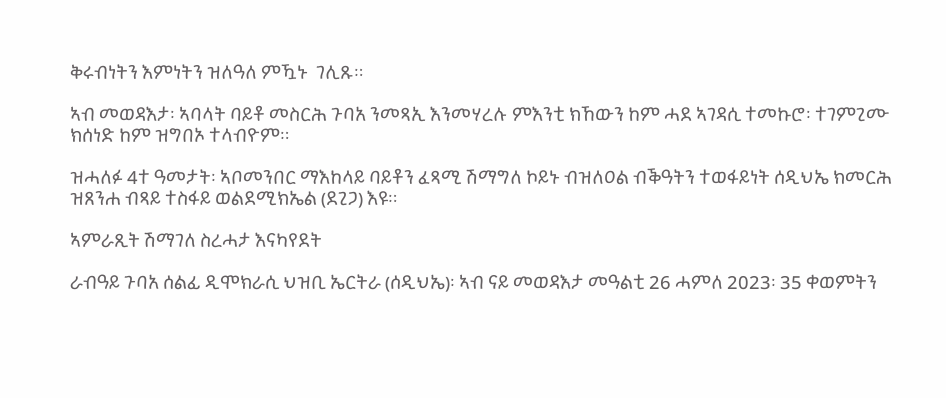ቅሩብነትን እምነትን ዝለዓለ ምዃኑ  ገሊጹ።

ኣብ መወዳእታ፡ ኣባላት ባይቶ መስርሕ ጉባአ ንመጻኢ እንመሃረሉ ምእንቲ ክኸውን ከም ሓደ ኣገዳሲ ተመኩሮ፡ ተገምጊሙ  ክሰነድ ከም ዝግበኦ ተላብዮም።

ዝሓለፉ 4ተ ዓመታት፡ ኣቦመንበር ማእከላይ ባይቶን ፈጻሚ ሽማግለ ኮይኑ ብዝለዐል ብቕዓትን ተወፋይነት ሰዲህኤ ክመርሕ ዝጸንሐ ብጻይ ተስፋይ ወልደሚክኤል (ደጊጋ) እዩ።

ኣምራጺት ሽማገለ ስረሓታ እናካየደት

ራብዓይ ጉባአ ሰልፊ ዲሞክራሲ ህዝቢ ኤርትራ (ሰዲህኤ)፡ ኣብ ናይ መወዳእታ መዓልቲ 26 ሓምለ 2023፡ 35 ቀወምትን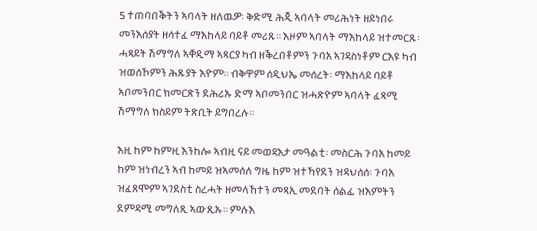5 ተጠባበቕትን ኣባላት ዘለዉዎ፡ ቅድሚ ሕጂ ኣባላት መሪሕነት ዘይነበሩ መንእሰያት ዘሳተፈ ማእከላይ ባይቶ መሪጹ። እዞም ኣባላት ማእከላይ ዝተመርጹ፡ ሓጻይት ሽማግለ ኣቐዲማ ኣጻርያ ካብ ዘቕረበቶምን ጉባአ ኣገዳስነቶም ርእዩ ካብ ዝወሰኾምን ሕጹያት እዮም። ብቅዋም ሰዲህኤ መሰረት፡ ማእከላይ ባይቶ ኣቦመንበር ክመርጽን ደሕሪኡ ድማ ኣቦመንበር ዝሓጽዮም ኣባላት ፈጻሚ ሽማግለ ክስይም ትጽቢት ይግበረሉ።

እዚ ከም ከምዚ እንከሎ ኣብዚ ናይ መወዳእታ መዓልቲ፡ መስርሕ ጉባአ ከመይ ከም ዝነብረን ኣብ ከመይ ዝኣመሰለ ግዜ ከም ዝተኻየደን ዝዳህሰሰ፡ ጉባአ ዝፈጸሞም ኣገደስቲ ስረሓት ዘመላኸተን መጻኢ መደባት ሰልፊ ዝእምትን ደምዳሚ መግለጺ ኣውጺኡ። ምሉእ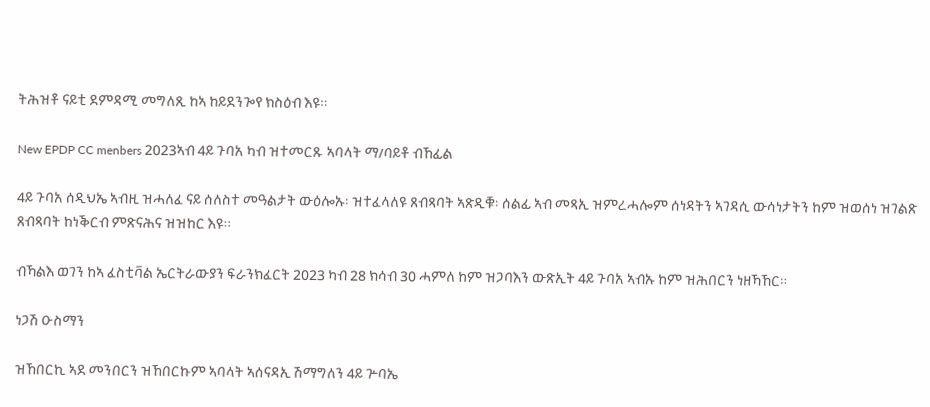ትሕዝቶ ናይቲ ደምዳሚ መግለጺ ከኣ ከይደንጐየ ክስዕብ እዩ።

New EPDP CC menbers 2023ኣብ 4ይ ጉባአ ካብ ዝተመርጹ ኣባላት ማ/ባይቶ ብኸፊል

4ይ ጉባአ ሰዲህኤ ኣብዚ ዝሓለፈ ናይ ሰለስተ መዓልታት ውዕሎኡ፡ ዝተፈላለዩ ጸብጻባት ኣጽዲቑ፡ ሰልፊ ኣብ መጻኢ ዝምረሓሎም ሰነዳትን ኣገዳሲ ውሳነታትን ከም ዝወሰነ ዝገልጽ ጸብጻባት ከነቕርብ ምጽናሕና ዝዝከር እዩ።

ብኻልእ ወገን ከኣ ፈስቲቫል ኤርትራውያን ፍራንክፈርት 2023 ካብ 28 ክሳብ 30 ሓምለ ከም ዝጋባእን ውጽኢት 4ይ ጉባአ ኣብኡ ከም ዝሕበርን ነዘኻኸር።

ነጋሽ ዑስማን

ዝኸበርኪ ኣደ መንበርን ዝኸበርኩም ኣባላት ኣሰናዳኢ ሽማግለን 4ይ ጕባኤ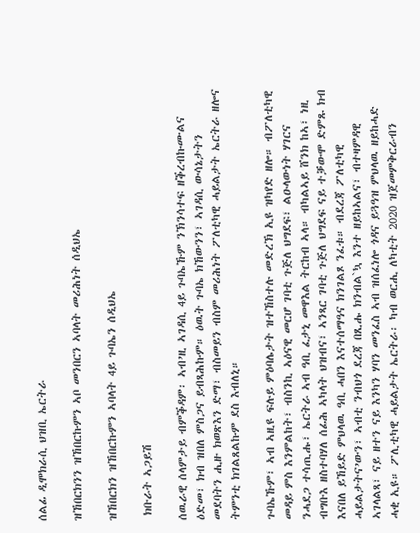ሰልፊ ዲሞክራሲ ህዝቢ ኤርትራ

ዝኸበርክንን ዝኸበርኩምን ኣቦ መንበርን ኣባላት መሪሕነት ሰዲህኤ

ዝኸበርክን ዝኸበርኩምን ኣባላት 4ይ ጉባኤን ሰዲህኤ

 ክቡራት ኣጋይሽ

ሰዉራዊ ሰላምታይ ብምቕዳም፡ ኣብ’ዚ ኣገዳሲ 4ይ ጉባኤኹም ንኽንሳተፍ ዘቕረብኩሙልና ዕድመ፣ ክብ ዝበለ ምስጋና ይብጻሕኩም። ዕዉት ጉባኤ ክኸውንን፣ ኣገዳሲ ውሳኔታትን መደባትን ሒዙ ክወጽእን ድማ፣ ብስመይን ብስም መሪሕነት ፖለቲካዊ ሓይልታት ኤርትራ ዘሎና ትምንቲ ክገልጸልኩም ደስ እብለኒ።

ጉባኤኹም፣ ኣብ ኣዚዩ ፍሉይ ምዕባሌታት ዝተኸስተሉ መድረኽ ኢዩ ዝካየድ ዘሎ። ብፖለቲካዊ መዳይ ምስ እንምልከት፣ ብስንኪ ኣዕናዊ መርሆ ገባቲ ጉጅለ ህግደፍ፣ ልዑላውነት ሃገርና ንሓደጋ ተሳጢሑ፣ ኤርትራ ኣብ ዓቢ ፈታኒ መዋእል ትርከብ ኣላ። ብካልኣይ ሸንክ ከኣ፣ ነዚ ብግቡእ ዘስተባሃለ ሰፊሕ ኣካላት ህዝብና፣ ኣንጻር ገባቲ ጉጅለ ህግደፍ ናይ ተቓውሞ ድምጹ ክብ እናበለ ይኸይድ ምህላዉ ዓቢ ሓበን እናተሰማዓና ክንገልጾ ንፈቱ። ብደረጃ ፖለቲካዊ ሓይልታትና’ውን፣ ኣብቲ ንብህጎ ደረጃ በጺሑ ክንብል`ኳ እንተ ዘይከኣልና፣ ብተዛምዳዊ ኣገላልጻ፣ ናይ ዘተን ናይ እንካን ሃባን መንፈስ ኣብ ዝሰፈነሎ ጎዳና ይጓዓዝ ምህላዉ ዘይከሓድ ሓቂ ኢዩ። ፖሊቲካዊ ሓይልታት ኤርትራ፡ ካብ ወርሒ ለካቲት 2020 ዝጀመምቅርራብን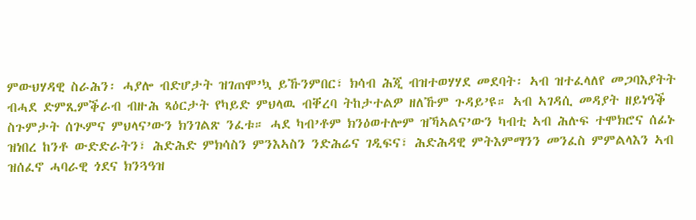ምውህሃዳዊ ስራሕን፡ ሓያሎ ብድሆታት ዝገጠሞ’ኳ ይኹንምበር፣ ክሳብ ሕጂ ብዝተወሃሃደ መደባት፡ ኣብ ዝተፈላለየ መጋባእያትት ብሓደ ድምጺምቕራብ ብዙሕ ጻዕርታት የካይድ ምህላዉ ብቐረባ ትከታተልዎ ዘለኹም ጉዳይ’ዩ። ኣብ ኣገዳሲ መዳያት ዘይነዓቕ ስጉምታት ሰጒምና ምህላና’ውን ክንገልጽ ንፈቱ። ሓደ ካብ’ቶም ክንዕወተሎም ዝኻኣልና’ውን ካብቲ ኣብ ሕሉፍ ተሞክሮና ሰፊኑ ዝነበረ ከንቶ ውድድራትን፣ ሕድሕድ ምክሳስን ምንእኣስን ንድሕሬና ገዲፍና፣ ሕድሕዳዊ ምትእምማንን መንፈስ ምምልላእን ኣብ ዝሰፈኖ ሓባራዊ ጎደና ክንጓዓዝ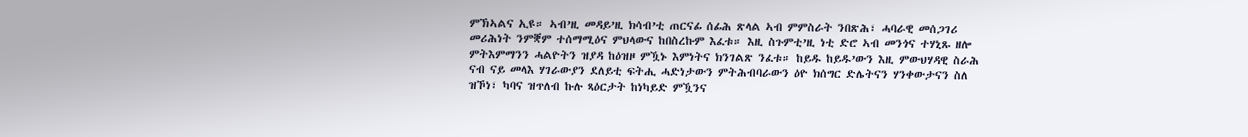ምኽኣልና ኢዩ። ኣብ’ዚ መዳይ’ዚ ክሳብ’ቲ ጠርናፊ ሰፊሕ ጽላል ኣብ ምምስራት ንበጽሕ፣ ሓባራዊ መሰጋገሪ መሪሕነት ንምቛም ተሰማሚዕና ምህላውና ከበስረኩም እፈቱ። እዚ ስጉምቲ’ዚ ነቲ ድሮ ኣብ መንጎና ተሃኒጹ ዘሎ ምትእምማንን ሓልዮትን ዝያዳ ከዕዝዞ ምዃኑ እምነትና ክንገልጽ ንፈቱ። ከይዱ ከይዱ’ውን እዚ ምውህሃዳዊ ስራሕ ናብ ናይ መላእ ሃገራውያን ደለይቲ ፍትሒ ሓድነታውን ምትሕብባራውን ዕዮ ክሰግር ድሌትናን ሃንቀውታናን ስለ ዝኾነ፣ ካባና ዝጥለብ ኩሉ ጻዕርታት ከነካይድ ምዃንና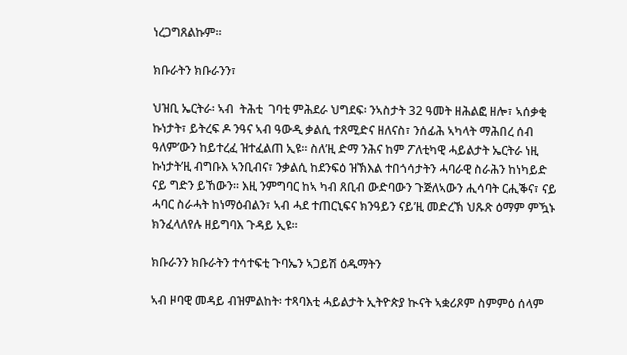ነረጋግጸልኩም።

ክቡራትን ክቡራንን፣

ህዝቢ ኤርትራ፡ ኣብ  ትሕቲ  ገባቲ ምሕደራ ህግደፍ፡ ንኣስታት 32 ዓመት ዘሕልፎ ዘሎ፣ ኣሰቃቂ ኩነታት፣ ይትረፍ ዶ ንዓና ኣብ ዓውዲ ቃልሲ ተጸሚድና ዘለናስ፣ ንሰፊሕ ኣካላት ማሕበረ ሰብ ዓለም’ውን ከይተረፈ ዝተፈልጠ ኢዩ። ስለ’ዚ ድማ ንሕና ከም ፖለቲካዊ ሓይልታት ኤርትራ ነዚ ኩነታት’ዚ ብግቡእ ኣንቢብና፣ ንቃልሲ ከደንፍዕ ዝኽእል ተበጎሳታትን ሓባራዊ ስራሕን ከነካይድ ናይ ግድን ይኸውን። እዚ ንምግባር ከኣ ካብ ጸቢብ ውድባውን ጉጅለኣውን ሒሳባት ርሒቕና፣ ናይ ሓባር ስራሓት ከነማዕብልን፣ ኣብ ሓደ ተጠርኒፍና ክንዓይን ናይ’ዚ መድረኽ ህጹጽ ዕማም ምዃኑ ክንፈላለየሉ ዘይግባእ ጉዳይ ኢዩ።

ክቡራንን ክቡራትን ተሳተፍቲ ጉባኤን ኣጋይሽ ዕዱማትን

ኣብ ዞባዊ መዳይ ብዝምልከት፡ ተጻባእቲ ሓይልታት ኢትዮጵያ ኲናት ኣቋሪጾም ስምምዕ ሰላም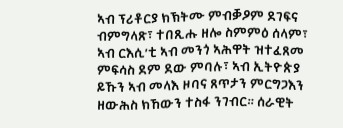ኣብ ፕሪቶርያ ክኽትሙ ምብቓዖም ደገፍና ብምግላጽ፣ ተበጺሑ ዘሎ ስምምዕ ሰላም፣ ኣብ ርእሲ’ቲ ኣብ መንጎ ኣሕዋት ዝተፈጸመ ምፍሳስ ደም ደው ምባሉ፣ ኣብ ኢትዮጵያ ይኹን ኣብ መላእ ዞባና ጸጥታን ምርግጋእን ዘውሕስ ክኸውን ተስፋ ንገብር። ሰራዊት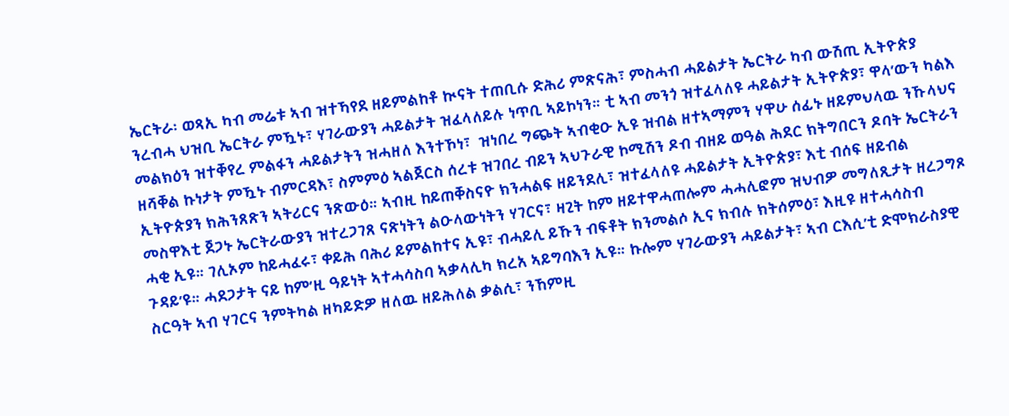ኤርትራ፡ ወጻኢ ካብ መሬቱ ኣብ ዝተኻየደ ዘይምልከቶ ኲናት ተጠቢሱ ድሕሪ ምጽናሕ፣ ምስሓብ ሓይልታት ኤርትራ ካብ ውሽጢ ኢትዮጵያ ንረብሓ ህዝቢ ኤርትራ ምዃኑ፣ ሃገራውያን ሓይልታት ዝፈላለይሉ ነጥቢ ኣይኮነን። ቲ ኣብ መንጎ ዝተፈላለዩ ሓይልታት ኢትዮጵያ፣ ዋላ’ውን ካልእ መልክዕን ዝተቐየረ ምልፋን ሓይልታትን ዝሓዘለ እንተኾነ፣  ዝነበረ ግጭት ኣብቂዑ ኢዩ ዝብል ዘተኣማምን ሃዋሁ ሰፊኑ ዘይምህላዉ ንኹላህና ዘሻቐል ኩነታት ምዃኑ ብምርዳእ፣ ስምምዕ ኣልጀርስ ሰረቱ ዝገበረ ብይን ኣህጉራዊ ኮሚሽን ዶብ ብዘይ ወዓል ሕደር ክትግበርን ዶባት ኤርትራን ኢትዮጵያን ክሕንጸጽን ኣትሪርና ንጽውዕ። ኣብዚ ከይጠቐስናዮ ክንሓልፍ ዘይንደሊ፣ ዝተፈላለዩ ሓይልታት ኢትዮጵያ፣ እቲ ብሰፍ ዘይብል መስዋእቲ ጀጋኑ ኤርትራውያን ዝተረጋገጸ ናጽነትን ልዑላውነትን ሃገርና፣ ዛጊት ከም ዘይተዋሓጠሎም ሓሓሊፎም ዝህብዎ መግለጺታት ዘረጋግጾ ሓቂ ኢዩ። ገሊኦም ከይሓፈሩ፣ ቀይሕ ባሕሪ ይምልከተና ኢዩ፣ ብሓይሊ ይኹን ብፍቶት ክንመልሶ ኢና ክብሉ ክትሰምዕ፣ እዚዩ ዘተሓሳስብ ጉዳይ’ዩ። ሓደጋታት ናይ ከም’ዚ ዓይነት ኣተሓሳስባ ኣቃላሊካ ክረአ ኣይግባእን ኢዩ። ኩሎም ሃገራውያን ሓይልታት፣ ኣብ ርእሲ’ቲ ድሞክራስያዊ ስርዓት ኣብ ሃገርና ንምትካል ዘካይድዎ ዘለዉ ዘይሕለል ቃልሲ፣ ንኸምዚ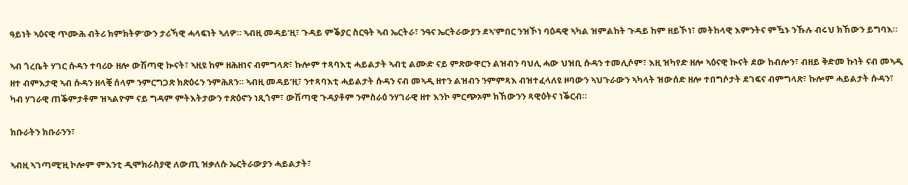ዓይነት ኣዕናዊ ጥሙሕ ብትሪ ክምክትዎ’ውን ታሪኻዊ ሓላፍነት ኣለዎ። ኣብዚ መዳይ’ዚ፣ ጉዳይ ምቕያር ስርዓት ኣብ ኤርትራ፣ ንዓና ኤርትራውያን ደኣ’ምበር ንዝኾነ ባዕዳዊ ኣካል ዝምልከት ጉዳይ ከም ዘይኾነ፣ መትከላዊ እምንትና ምዃኑ ንኹሉ ብሩህ ክኸውን ይግባእ።

ኣብ ጎረቤት ሃገር ሱዳን ተባሪዑ ዘሎ ውሽጣዊ ኲናት፣ ኣዚዩ ከም ዘሕዘነና ብምግላጽ፣ ኩሎም ተጻባእቲ ሓይልታት ኣብቲ ልሙድ ናይ ምጽውዋርን ልዝብን ባህሊ ሓው ህዝቢ ሱዳን ተመሊሶም፣ እዚ ዝካየድ ዘሎ ኣዕናዊ ኲናት ደው ከብሎን፣ ብዘይ ቅድመ ኩነት ናብ መኣዲ ዘተ ብምእታዊ ኣብ ሱዳን ዘላቒ ሰላም ንምርግጋጽ ክጽዕሩን ንምሕጸን። ኣብዚ መዳይ’ዚ፣ ንተጻባእቲ ሓይልታት ሱዳን ናብ መኣዲ ዘተን ልዝብን ንምምጻእ ብዝተፈላለዩ ዞባውን ኣህጉራውን ኣካላት ዝውሰድ ዘሎ ተበግሶታት ደገፍና ብምግላጽ፣ ኩሎም ሓይልታት ሱዳን፣ ካብ ሃገራዊ ጠቕምታቶም ዝኣልዮም ናይ ግዳም ምትእትታውን ተጽዕኖን ነጺጎም፣ ውሽጣዊ ጉዳያቶም ንምስራዕ ንሃገራዊ ዘተ እንኮ ምርጭኦም ክኸውንን ጻዊዕትና ነቕርብ።

ክቡራትን ክቡራንን፣

ኣብዚ ኣገጣሚ’ዚ ኮሎም ምእንቲ ዲሞክራስያዊ ለውጢ ዝቃለሱ ኤርትራውያን ሓይልታት፣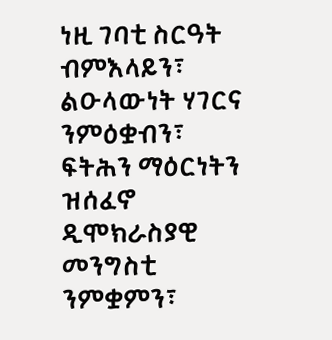ነዚ ገባቲ ስርዓት ብምእላይን፣ ልዑላውነት ሃገርና ንምዕቋብን፣ ፍትሕን ማዕርነትን ዝሰፈኖ ዲሞክራስያዊ መንግስቲ ንምቋምን፣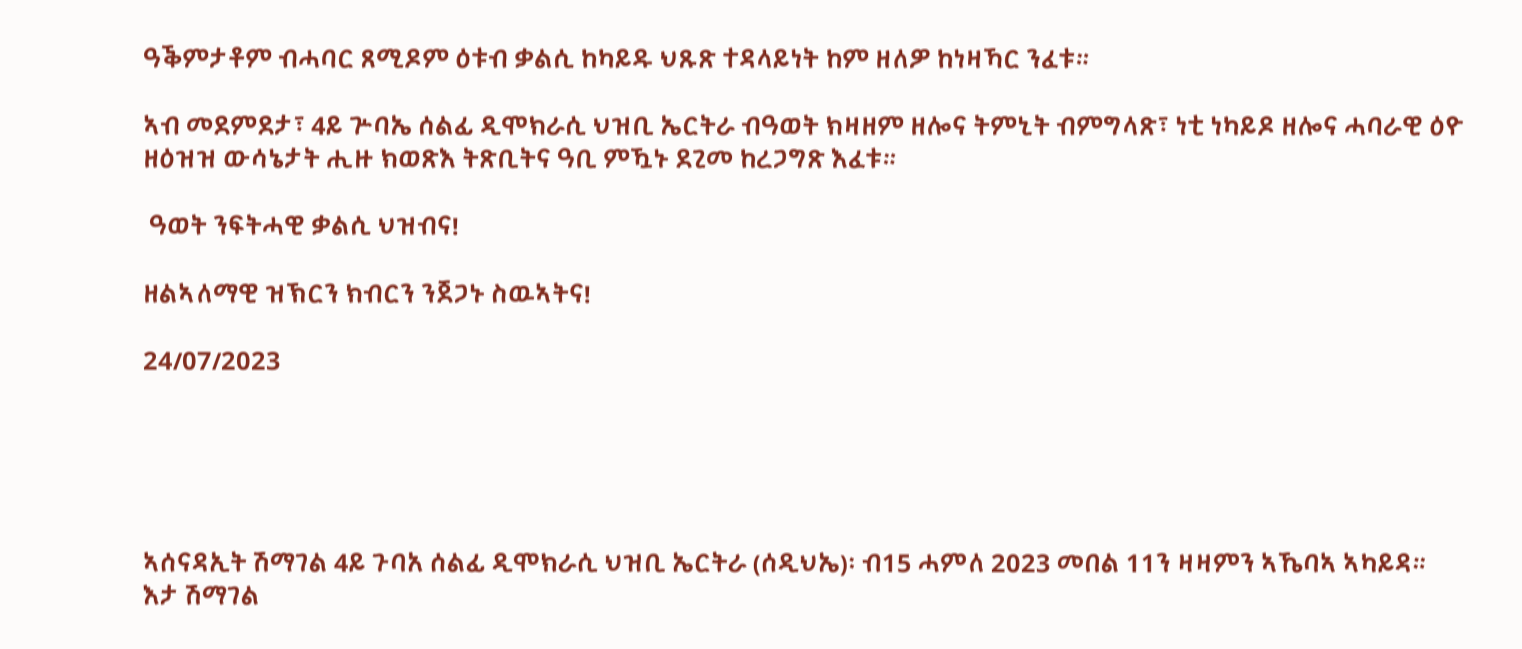ዓቕምታቶም ብሓባር ጸሚዶም ዕቱብ ቃልሲ ከካይዱ ህጹጽ ተዳላይነት ከም ዘለዎ ከነዛኻር ንፈቱ።

ኣብ መደምደታ፣ 4ይ ጕባኤ ሰልፊ ዲሞክራሲ ህዝቢ ኤርትራ ብዓወት ክዛዘም ዘሎና ትምኒት ብምግላጽ፣ ነቲ ነካይዶ ዘሎና ሓባራዊ ዕዮ ዘዕዝዝ ውሳኔታት ሒዙ ክወጽእ ትጽቢትና ዓቢ ምዃኑ ደጊመ ከረጋግጽ እፈቱ።

 ዓወት ንፍትሓዊ ቃልሲ ህዝብና!

ዘልኣለማዊ ዝኽርን ክብርን ንጀጋኑ ስዉኣትና!

24/07/2023





ኣሰናዳኢት ሽማገል 4ይ ጉባአ ሰልፊ ዲሞክራሲ ህዝቢ ኤርትራ (ሰዲህኤ)፡ ብ15 ሓምለ 2023 መበል 11ን ዛዛምን ኣኼባኣ ኣካይዳ። እታ ሽማገል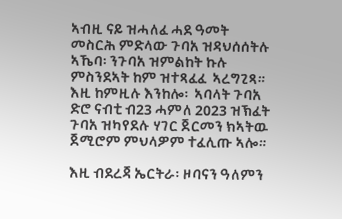ኣብዚ ናይ ዝሓለፈ ሓደ ዓመት መስርሕ ምድላው ጉባአ ዝዳህሰሰትሉ ኣኼባ፡ ንጉባአ ዝምልከት ኩሉ ምስንደኣት ከም ዝተጻፈፈ  ኣረግጊጻ። እዚ ከምዚሉ እንከሎ፡  ኣባላት ጉባአ ድሮ ናብቲ ብ23 ሓምለ 2023 ዝኽፈት ጉባአ ዝካየደሉ ሃገር ጀርመን ክኣትዉ ጀሚሮም ምህላዎም ተፈሊጡ ኣሎ።

እዚ ብደረጃ ኤርትራ፡ ዞባናን ዓለምን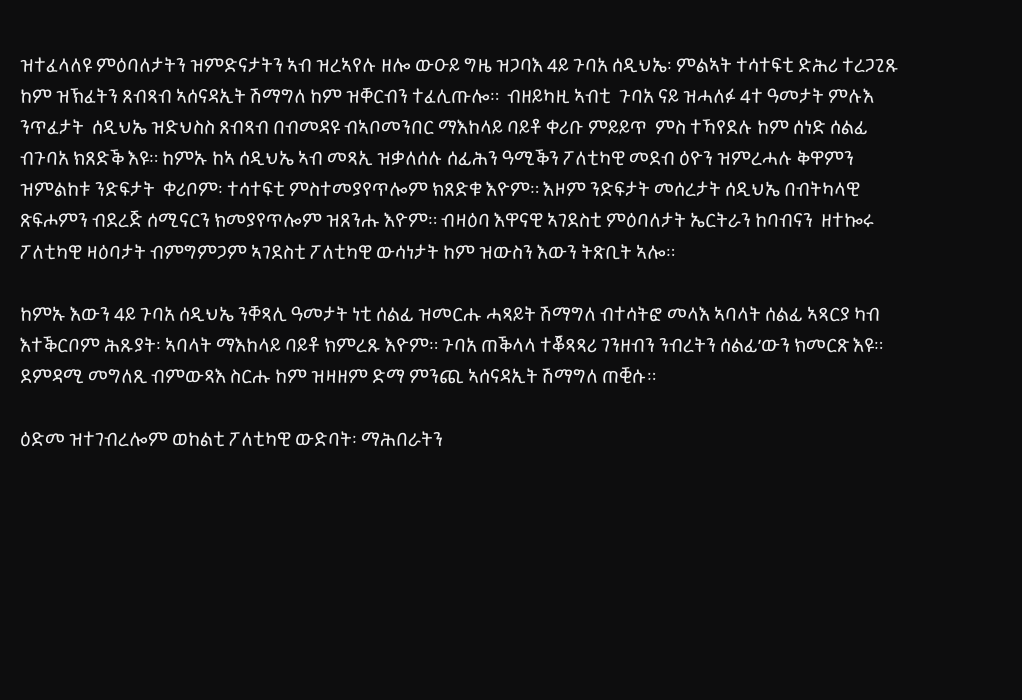ዝተፈላለዩ ምዕባለታትን ዝምድናታትን ኣብ ዝረኣየሉ ዘሎ ውዑይ ግዜ ዝጋባእ 4ይ ጉባአ ሰዲህኤ፡ ምልኣት ተሳተፍቲ ድሕሪ ተረጋጊጹ ከም ዝኽፈትን ጸብጻብ ኣሰናዳኢት ሽማግለ ከም ዝቐርብን ተፈሊጡሎ።  ብዘይካዚ ኣብቲ  ጉባአ ናይ ዝሓለፉ 4ተ ዓመታት ምሉእ ንጥፈታት  ሰዲህኤ ዝድህስስ ጸብጻብ በብመዳዩ ብኣቦመንበር ማእከላይ ባይቶ ቀሪቡ ምይይጥ  ምስ ተኻየደሉ ከም ሰነድ ሰልፊ ብጉባአ ክጸድቕ እዩ። ከምኡ ከኣ ሰዲህኤ ኣብ መጻኢ ዝቃለሰሉ ሰፊሕን ዓሚቕን ፖለቲካዊ መደብ ዕዮን ዝምረሓሉ ቅዋምን ዝምልከቱ ንድፍታት  ቀሪቦም፡ ተሳተፍቲ ምስተመያየጥሎም ክጸድቁ እዮም። እዞም ንድፍታት መሰረታት ሰዲህኤ በብትካላዊ ጽፍሖምን ብደረጅ ሰሚናርን ክመያየጥሎም ዝጸንሑ እዮም። ብዛዕባ እዋናዊ ኣገደስቲ ምዕባለታት ኤርትራን ከባብናን  ዘተኰሩ  ፖለቲካዊ ዛዕባታት ብምግምጋም ኣገደስቲ ፖለቲካዊ ውሳነታት ከም ዝውስን እውን ትጽቢት ኣሎ።

ከምኡ እውን 4ይ ጉባአ ሰዲህኤ ንቐጻሊ ዓመታት ነቲ ሰልፊ ዝመርሑ ሓጻይት ሽማግለ ብተሳትፎ መላእ ኣባላት ሰልፊ ኣጻርያ ካብ እተቕርቦም ሕጹያት፡ ኣባላት ማእከላይ ባይቶ ክምረጹ እዮም። ጉባአ ጠቕላላ ተቖጻጻሪ ገንዘብን ንብረትን ሰልፊ’ውን ክመርጽ እዩ። ደምዳሚ መግለጺ ብምውጻእ ስርሑ ከም ዝዛዘም ድማ ምንጪ ኣሰናዳኢት ሽማግለ ጠቒሱ።

ዕድመ ዝተገብረሎም ወከልቲ ፖለቲካዊ ውድባት፡ ማሕበራትን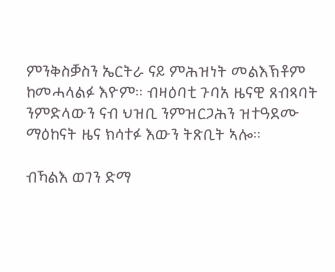ምንቅስቓስን ኤርትራ ናይ ምሕዝነት መልእኽቶም ከመሓላልፉ እዮም። ብዛዕባቲ ጉባአ ዜናዊ ጸብጻባት ንምድላውን ናብ ህዝቢ ንምዝርጋሕን ዝተዓደሙ ማዕከናት ዜና ክሳተፉ እውን ትጽቢት ኣሎ።

ብኻልእ ወገን ድማ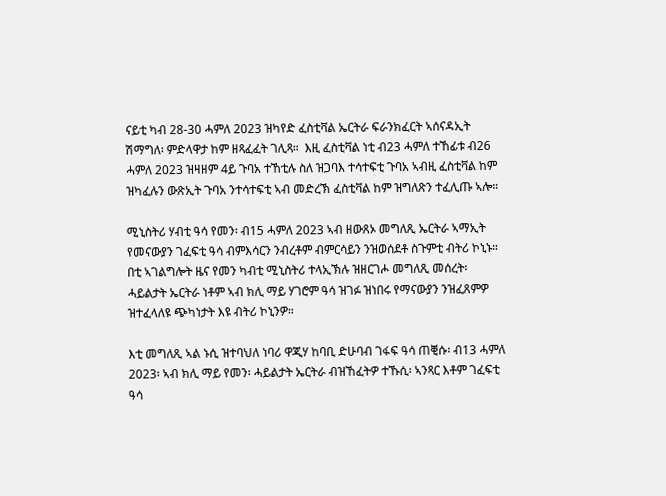ናይቲ ካብ 28-30 ሓምለ 2023 ዝካየድ ፈስቲቫል ኤርትራ ፍራንክፈርት ኣሰናዳኢት ሽማግለ፡ ምድላዋታ ከም ዘጻፈፈት ገሊጻ።  እዚ ፈስቲቫል ነቲ ብ23 ሓምለ ተኸፊቱ ብ26 ሓምለ 2023 ዝዛዘም 4ይ ጉባአ ተኸቲሉ ስለ ዝጋባእ ተሳተፍቲ ጉባአ ኣብዚ ፈስቲቫል ከም ዝካፈሉን ውጽኢት ጉባአ ንተሳተፍቲ ኣብ መድረኽ ፈስቲቫል ከም ዝግለጽን ተፈሊጡ ኣሎ።

ሚኒስትሪ ሃብቲ ዓሳ የመን፡ ብ15 ሓምለ 2023 ኣብ ዘውጸኦ መግለጺ ኤርትራ ኣማኢት የመናውያን ገፈፍቲ ዓሳ ብምእሳርን ንብረቶም ብምርሳይን ንዝወሰደቶ ስጉምቲ ብትሪ ኮኒኑ። በቲ ኣገልግሎት ዜና የመን ካብቲ ሚኒስትሪ ተላኢኽሉ ዝዘርገሖ መግለጺ መሰረት፡ ሓይልታት ኤርትራ ነቶም ኣብ ክሊ ማይ ሃገሮም ዓሳ ዝገፉ ዝነበሩ የማናውያን ንዝፈጸምዎ ዝተፈላለዩ ጭካነታት እዩ ብትሪ ኮኒንዎ።

እቲ መግለጺ ኣል ኑሲ ዝተባህለ ነባሪ ዋጂሃ ከባቢ ድሁባብ ገፋፍ ዓሳ ጠቒሱ፡ ብ13 ሓምለ 2023፡ ኣብ ክሊ ማይ የመን፡ ሓይልታት ኤርትራ ብዝኸፈትዎ ተኹሲ፡ ኣንጻር እቶም ገፈፍቲ ዓሳ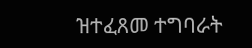ዝተፈጸመ ተግባራት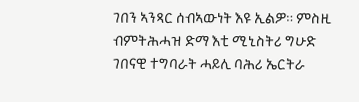ገበን ኣንጻር ሰብኣውነት እዩ ኢልዎ። ምስዚ ብምትሕሓዝ ድማ እቲ ሚኒስትሪ ግሁድ ገበናዊ ተግባራት ሓይሊ ባሕሪ ኤርትራ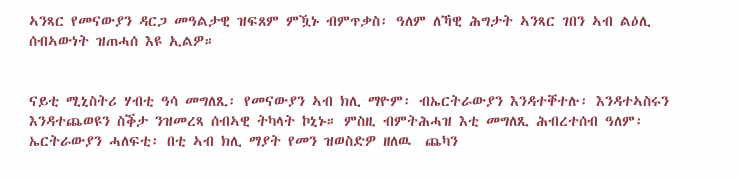ኣንጻር የመናውያን ዳርጋ መዓልታዊ ዝፍጸም ምዃኑ ብምጥቃስ፡ ዓለም ለኻዊ ሕግታት ኣንጻር ገበን ኣብ ልዕሊ ሰብኣውነት ዝጠሓሰ እዩ ኢልዎ።


ናይቲ ሚኒስትሪ ሃብቲ ዓሳ መግለጺ፡ የመናውያን ኣብ ክሊ ማዮም፡ ብኤርትራውያን እንዳተቐተሉ፡ እንዳተኣስሩን እንዳተጨወዩን ስቕታ ንዝመረጻ ሰብኣዊ ትካላት ኮኒኑ። ምስዚ ብምትሕሓዝ እቲ መግለጺ ሕብረተሰብ ዓለም፡ ኤርትራውያን ሓለፍቲ፡ በቲ ኣብ ክሊ ማያት የመን ዝወስድዎ ዘለዉ  ጨካን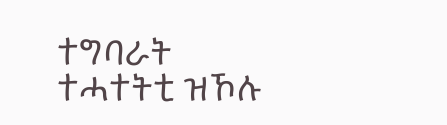ተግባራት ተሓተትቲ ዝኾሉ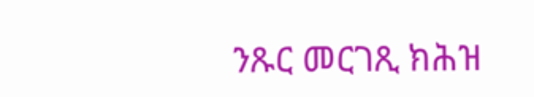ንጹር መርገጺ ክሕዝ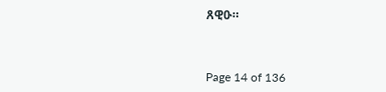ጸዊዑ።



Page 14 of 136